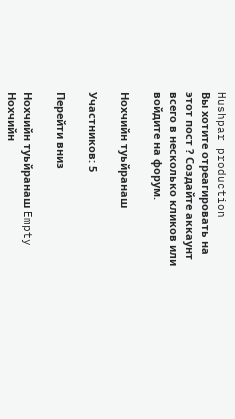Hushpar production
Вы хотите отреагировать на этот пост ? Создайте аккаунт всего в несколько кликов или войдите на форум.

Нохчийн туьйранаш

Участников: 5

Перейти вниз

Нохчийн туьйранаш Empty Нохчийн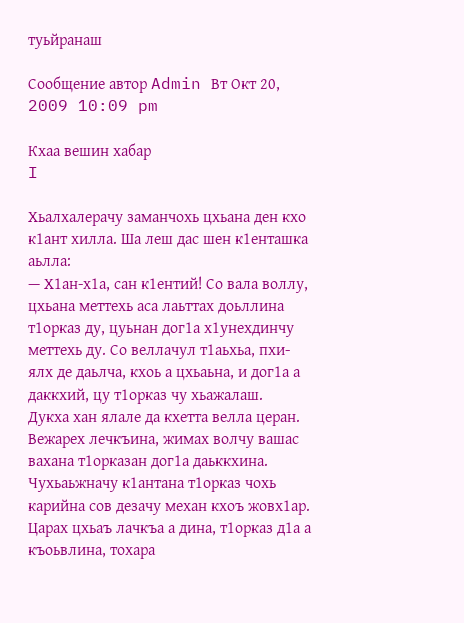туьйранаш

Сообщение автор Admin Вт Окт 20, 2009 10:09 pm

Кхаа вешин хабар
I

Хьалхалерачу заманчохь цхьана ден кхо к1ант хилла. Ша леш дас шен к1енташка аьлла:
— Х1ан-х1а, сан к1ентий! Со вала воллу, цхьана меттехь аса лаьттах доьллина т1орказ ду, цуьнан дог1а х1унехдинчу меттехь ду. Со веллачул т1аьхьа, пхи-ялх де даьлча, кхоь а цхьаьна, и дог1а а даккхий, цу т1орказ чу хьажалаш.
Дукха хан ялале да кхетта велла церан. Вежарех лечкъина, жимах волчу вашас вахана т1орказан дог1а даьккхина. Чухьаьжначу к1антана т1орказ чохь карийна сов дезачу механ кхоъ жовх1ар.
Царах цхьаъ лачкъа а дина, т1орказ д1а а къоьвлина, тохара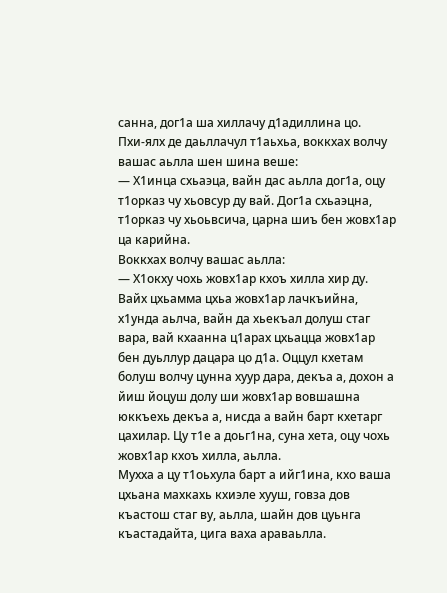санна, дог1а ша хиллачу д1адиллина цо.
Пхи-ялх де даьллачул т1аьхьа, воккхах волчу вашас аьлла шен шина веше:
— Х1инца схьаэца, вайн дас аьлла дог1а, оцу т1орказ чу хьовсур ду вай. Дог1а схьаэцна, т1орказ чу хьоьвсича, царна шиъ бен жовх1ар ца карийна.
Воккхах волчу вашас аьлла:
— Х1окху чохь жовх1ар кхоъ хилла хир ду. Вайх цхьамма цхьа жовх1ар лачкъийна, х1унда аьлча, вайн да хьекъал долуш стаг вара, вай кхаанна ц1арах цхьацца жовх1ар бен дуьллур дацара цо д1а. Оццул кхетам болуш волчу цунна хуур дара, декъа а, дохон а йиш йоцуш долу ши жовх1ар вовшашна юккъехь декъа а, нисда а вайн барт кхетарг цахилар. Цу т1е а доьг1на, суна хета, оцу чохь жовх1ар кхоъ хилла, аьлла.
Мухха а цу т1оьхула барт а ийг1ина, кхо ваша цхьана махкахь кхиэле хууш, говза дов къастош стаг ву, аьлла, шайн дов цуьнга къастадайта, цига ваха араваьлла.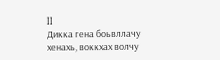II
Дикка гена боьвллачу хенахь, воккхах волчу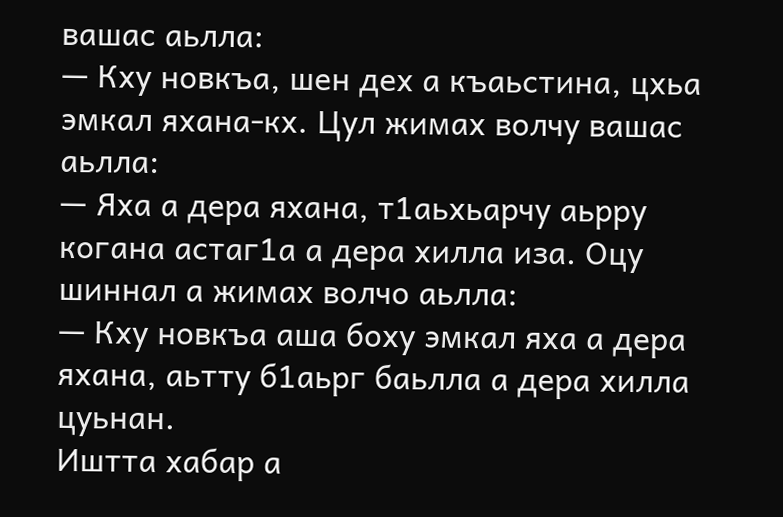вашас аьлла:
— Кху новкъа, шен дех а къаьстина, цхьа эмкал яхана-кх. Цул жимах волчу вашас аьлла:
— Яха а дера яхана, т1аьхьарчу аьрру когана астаг1а а дера хилла иза. Оцу шиннал а жимах волчо аьлла:
— Кху новкъа аша боху эмкал яха а дера яхана, аьтту б1аьрг баьлла а дера хилла цуьнан.
Иштта хабар а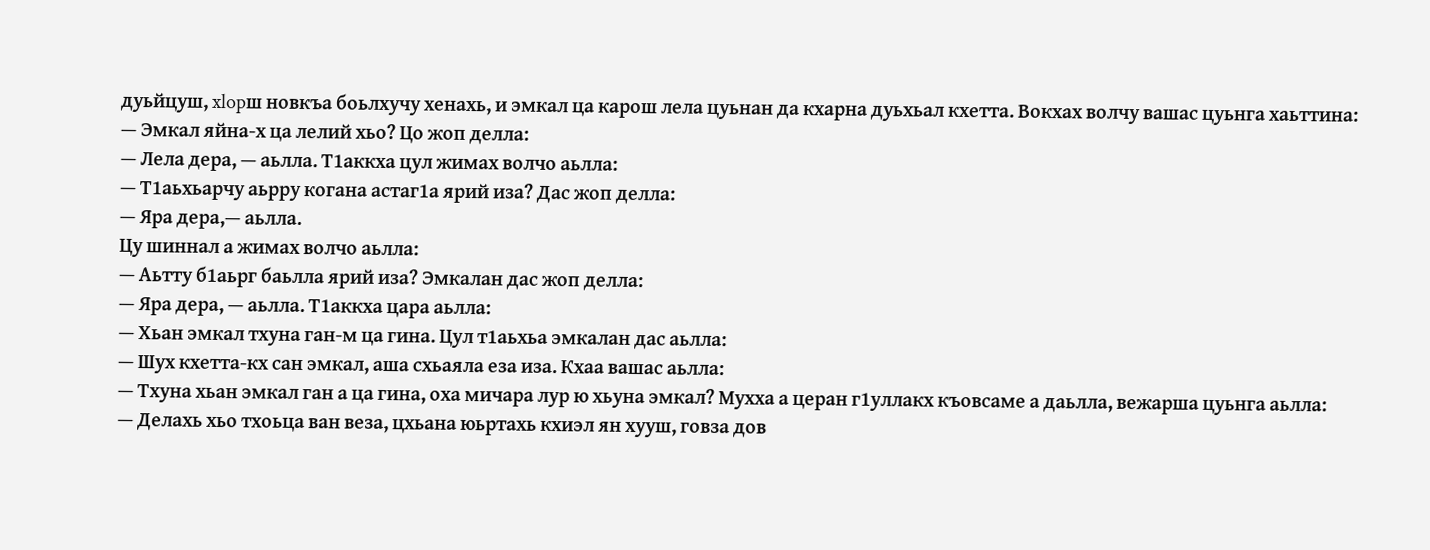дуьйцуш, xlopш новкъа боьлхучу хенахь, и эмкал ца карош лела цуьнан да кхарна дуьхьал кхетта. Вокхах волчу вашас цуьнга хаьттина:
— Эмкал яйна-х ца лелий хьо? Цо жоп делла:
— Лела дера, — аьлла. Т1аккха цул жимах волчо аьлла:
— Т1аьхьарчу аьрру когана астаг1а ярий иза? Дас жоп делла:
— Яра дера,— аьлла.
Цу шиннал а жимах волчо аьлла:
— Аьтту б1аьрг баьлла ярий иза? Эмкалан дас жоп делла:
— Яра дера, — аьлла. Т1аккха цара аьлла:
— Хьан эмкал тхуна ган-м ца гина. Цул т1аьхьа эмкалан дас аьлла:
— Шух кхетта-кх сан эмкал, аша схьаяла еза иза. Кхаа вашас аьлла:
— Тхуна хьан эмкал ган а ца гина, оха мичара лур ю хьуна эмкал? Мухха а церан г1уллакх къовсаме а даьлла, вежарша цуьнга аьлла:
— Делахь хьо тхоьца ван веза, цхьана юьртахь кхиэл ян хууш, говза дов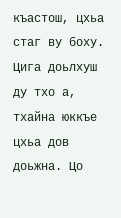къастош, цхьа стаг ву боху. Цига доьлхуш ду тхо а, тхайна юккъе цхьа дов доьжна. Цо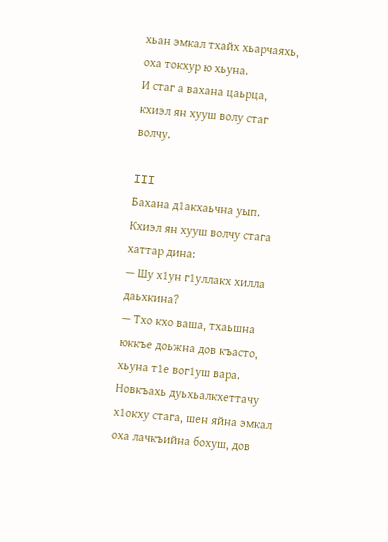хьан эмкал тхайх хьарчаяхь, оха токхур ю хьуна.
И стаг а вахана цаьрца, кхиэл ян хууш волу стаг волчу.

III
Бахана д1акхаьчна уып. Кхиэл ян хууш волчу стага хаттар дина:
— Шу х1ун г1уллакх хилла даьхкина?
— Тхо кхо ваша, тхаьшна юккъе доьжна дов къасто, хьуна т1е вог1уш вара. Новкъахь дуьхьалкхеттачу х1окху стага, шен яйна эмкал оха лачкъийна бохуш, дов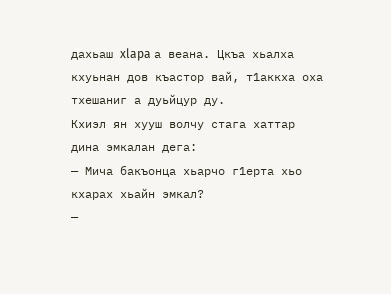дахьаш xlapa а веана. Цкъа хьалха кхуьнан дов къастор вай, т1аккха оха тхешаниг а дуьйцур ду.
Кхиэл ян хууш волчу стага хаттар дина эмкалан дега:
— Мича бакъонца хьарчо г1ерта хьо кхарах хьайн эмкал?
—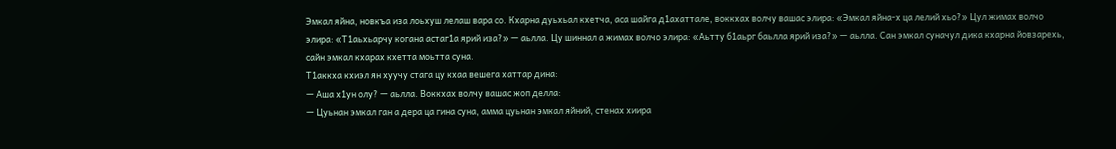Эмкал яйна, новкъа иза лоьхуш лелаш вара со. Кхарна дуьхьал кхетча, аса шайга д1ахаттале, воккхах волчу вашас элира: «Эмкал яйна-х ца лелий хьо?» Цул жимах волчо элира: «Т1аьхьарчу когана астаг1а ярий иза?» — аьлла. Цу шиннал а жимах волчо элира: «Аьтту б1аьрг баьлла ярий иза?» — аьлла. Сан эмкал суначул дика кхарна йовзарехь, сайн эмкал кхарах кхетта моьтта суна.
Т1аккха кхиэл ян хуучу стага цу кхаа вешега хаттар дина:
— Аша х1ун олу? — аьлла. Воккхах волчу вашас жоп делла:
— Цуьнан эмкал ган а дера ца гина суна, амма цуьнан эмкал яйний, стенах хиира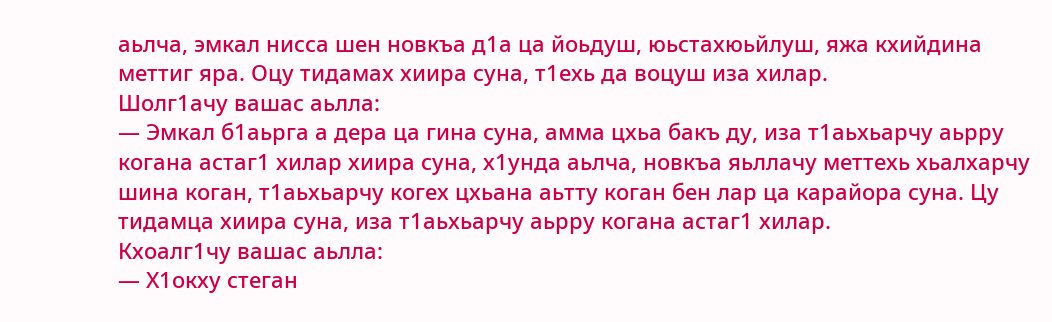аьлча, эмкал нисса шен новкъа д1а ца йоьдуш, юьстахюьйлуш, яжа кхийдина меттиг яра. Оцу тидамах хиира суна, т1ехь да воцуш иза хилар.
Шолг1ачу вашас аьлла:
— Эмкал б1аьрга а дера ца гина суна, амма цхьа бакъ ду, иза т1аьхьарчу аьрру когана астаг1 хилар хиира суна, х1унда аьлча, новкъа яьллачу меттехь хьалхарчу шина коган, т1аьхьарчу когех цхьана аьтту коган бен лар ца карайора суна. Цу тидамца хиира суна, иза т1аьхьарчу аьрру когана астаг1 хилар.
Кхоалг1чу вашас аьлла:
— Х1окху стеган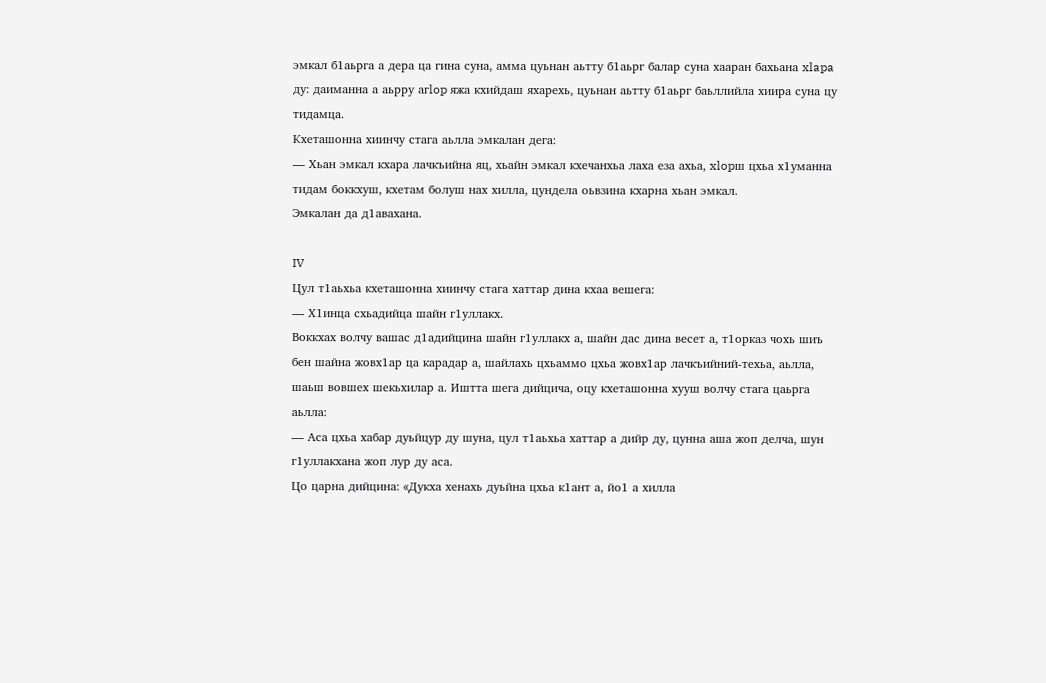эмкал б1аьрга а дера ца гина суна, амма цуьнан аьтту б1аьрг балар суна хааран бахьана xlapa ду: даиманна а аьрру aгlop яжа кхийдаш яхарехь, цуьнан аьтту б1аьрг баьллийла хиира суна цу тидамца.
Кхеташонна хиинчу стага аьлла эмкалан дега:
— Хьан эмкал кхара лачкъийна яц, хьайн эмкал кхечанхьа лаха еза ахьа, xlopш цхьа х1уманна тидам боккхуш, кхетам болуш нах хилла, цундела оьвзина кхарна хьан эмкал.
Эмкалан да д1авахана.

IV
Цул т1аьхьа кхеташонна хиинчу стага хаттар дина кхаа вешега:
— Х1инца схьадийца шайн г1уллакх.
Воккхах волчу вашас д1адийцина шайн г1уллакх а, шайн дас дина весет а, т1орказ чохь шиъ бен шайна жовх1ар ца карадар а, шайлахь цхьаммо цхьа жовх1ар лачкъийний-техьа, аьлла, шаьш вовшех шекьхилар а. Иштта шега дийцича, оцу кхеташонна хууш волчу стага цаьрга аьлла:
— Аса цхьа хабар дуьйцур ду шуна, цул т1аьхьа хаттар а дийр ду, цунна аша жоп делча, шун г1уллакхана жоп лур ду аса.
Цо царна дийцина: «Дукха хенахь дуьйна цхьа к1ант а, йо1 а хилла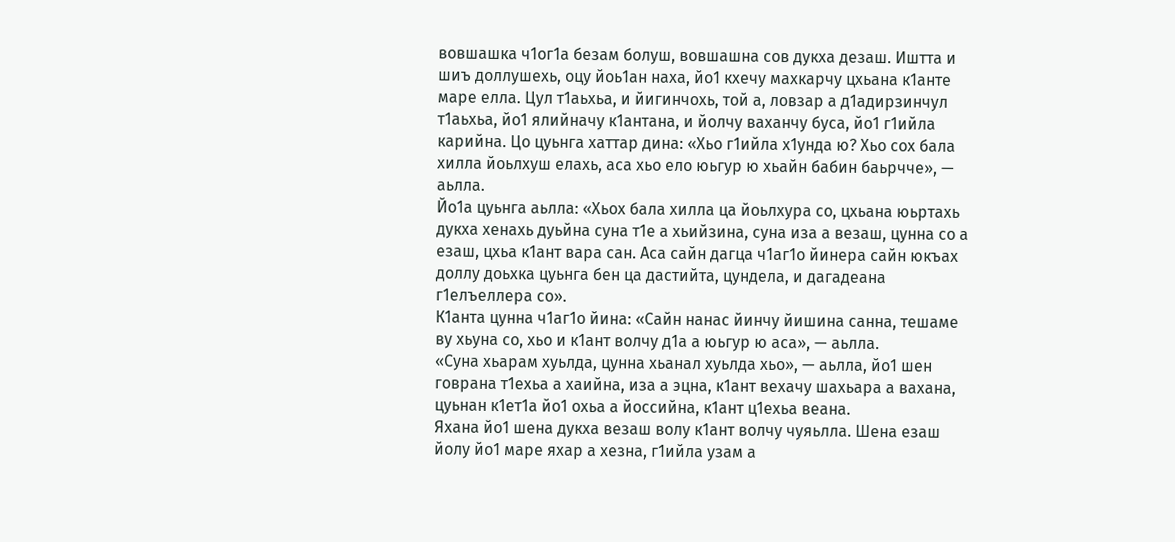вовшашка ч1ог1а безам болуш, вовшашна сов дукха дезаш. Иштта и шиъ доллушехь, оцу йоь1ан наха, йо1 кхечу махкарчу цхьана к1анте маре елла. Цул т1аьхьа, и йигинчохь, той а, ловзар а д1адирзинчул т1аьхьа, йо1 ялийначу к1антана, и йолчу ваханчу буса, йо1 г1ийла карийна. Цо цуьнга хаттар дина: «Хьо г1ийла х1унда ю? Хьо сох бала хилла йоьлхуш елахь, аса хьо ело юьгур ю хьайн бабин баьрчче», — аьлла.
Йо1а цуьнга аьлла: «Хьох бала хилла ца йоьлхура со, цхьана юьртахь дукха хенахь дуьйна суна т1е а хьийзина, суна иза а везаш, цунна со а езаш, цхьа к1ант вара сан. Аса сайн дагца ч1аг1о йинера сайн юкъах доллу доьхка цуьнга бен ца дастийта, цундела, и дагадеана г1елъеллера со».
К1анта цунна ч1аг1о йина: «Сайн нанас йинчу йишина санна, тешаме ву хьуна со, хьо и к1ант волчу д1а а юьгур ю аса», — аьлла.
«Суна хьарам хуьлда, цунна хьанал хуьлда хьо», — аьлла, йо1 шен говрана т1ехьа а хаийна, иза а эцна, к1ант вехачу шахьара а вахана, цуьнан к1ет1а йо1 охьа а йоссийна, к1ант ц1ехьа веана.
Яхана йо1 шена дукха везаш волу к1ант волчу чуяьлла. Шена езаш йолу йо1 маре яхар а хезна, г1ийла узам а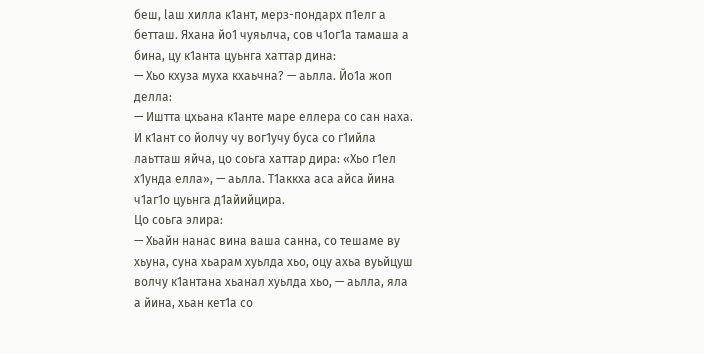беш, laш хилла к1ант, мерз-пондарх п1елг а бетташ. Яхана йо1 чуяьлча, сов ч1ог1а тамаша а бина, цу к1анта цуьнга хаттар дина:
— Хьо кхуза муха кхаьчна? — аьлла. Йо1а жоп делла:
— Иштта цхьана к1анте маре еллера со сан наха. И к1ант со йолчу чу вог1учу буса со г1ийла лаьтташ яйча, цо соьга хаттар дира: «Хьо г1ел х1унда елла», — аьлла. Т1аккха аса айса йина ч1аг1о цуьнга д1айийцира.
Цо соьга элира:
— Хьайн нанас вина ваша санна, со тешаме ву хьуна, суна хьарам хуьлда хьо, оцу ахьа вуьйцуш волчу к1антана хьанал хуьлда хьо, — аьлла, яла а йина, хьан кет1а со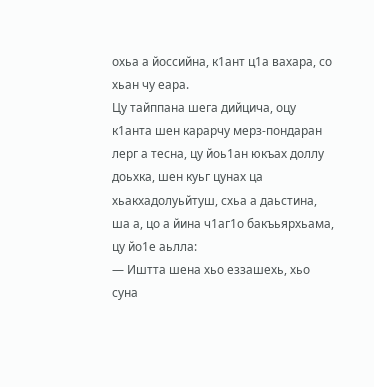охьа а йоссийна, к1ант ц1а вахара, со хьан чу еара.
Цу тайппана шега дийцича, оцу к1анта шен карарчу мерз-пондаран лерг а тесна, цу йоь1ан юкъах доллу доьхка, шен куьг цунах ца хьакхадолуьйтуш, схьа а даьстина, ша а, цо а йина ч1аг1о бакъьярхьама, цу йо1е аьлла:
— Иштта шена хьо еззашехь, хьо суна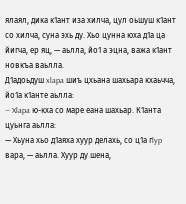ялаял, дика к1ант иза хилча, цул оьшуш к1ант со хилча, суна эхь ду. Хьо цунна юха д1а ца йигча, ер яц, — аьлла, йо1 а эцна, важа к1ант новкъа ваьлла.
Д1адоьдуш xlapa шиъ цхьана шахьара кхаьчча, йо1а к1анте аьлла:
— Xlapa ю-кха со маре еана шахьар. К1анта цуьнга аьлла:
— Хьуна хьо д1аяха хуур делахь, со ц1а гlyp вара, — аьлла. Хуур ду шена,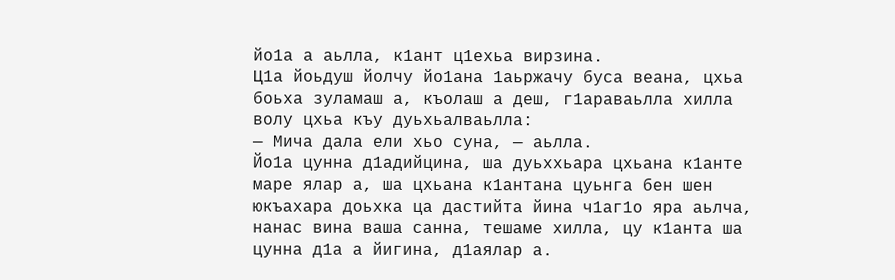йо1а а аьлла, к1ант ц1ехьа вирзина.
Ц1а йоьдуш йолчу йо1ана 1аьржачу буса веана, цхьа боьха зуламаш а, къолаш а деш, г1араваьлла хилла волу цхьа къу дуьхьалваьлла:
— Мича дала ели хьо суна, — аьлла.
Йо1а цунна д1адийцина, ша дуьххьара цхьана к1анте маре ялар а, ша цхьана к1антана цуьнга бен шен юкъахара доьхка ца дастийта йина ч1аг1о яра аьлча, нанас вина ваша санна, тешаме хилла, цу к1анта ша цунна д1а а йигина, д1аялар а.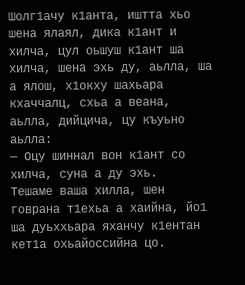Шолг1ачу к1анта, иштта хьо шена ялаял, дика к1ант и хилча, цул оьшуш к1ант ша хилча, шена эхь ду, аьлла, ша а ялош, х1окху шахьара кхаччалц, схьа а веана, аьлла, дийцича, цу къуьно аьлла:
— Оцу шиннал вон к1ант со хилча, суна а ду эхь.
Тешаме ваша хилла, шен говрана т1ехьа а хаийна, йо1 ша дуьххьара яханчу к1ентан кет1а охьайоссийна цо.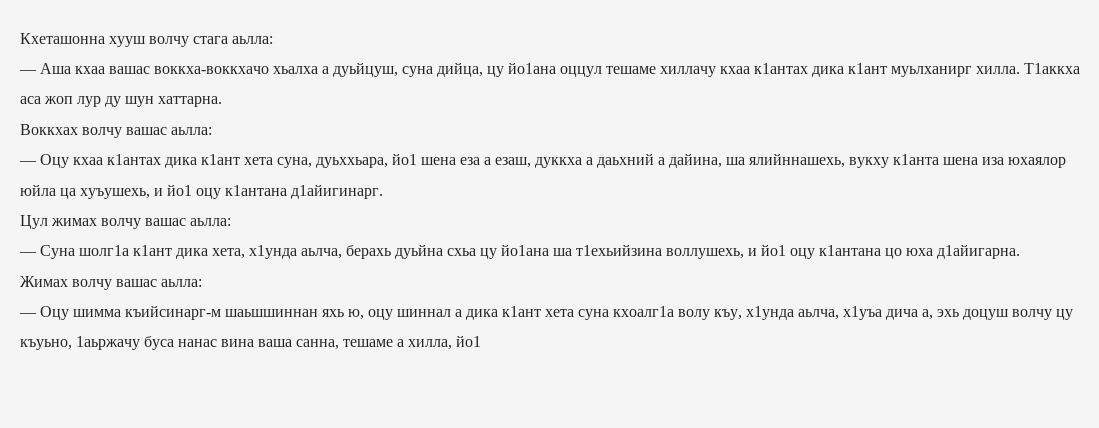Кхеташонна хууш волчу стага аьлла:
— Аша кхаа вашас воккха-воккхачо хьалха а дуьйцуш, суна дийца, цу йо1ана оццул тешаме хиллачу кхаа к1антах дика к1ант муьлханирг хилла. Т1аккха аса жоп лур ду шун хаттарна.
Воккхах волчу вашас аьлла:
— Оцу кхаа к1антах дика к1ант хета суна, дуьххьара, йо1 шена еза а езаш, дуккха а даьхний а дайина, ша ялийннашехь, вукху к1анта шена иза юхаялор юйла ца хуъушехь, и йо1 оцу к1антана д1айигинарг.
Цул жимах волчу вашас аьлла:
— Суна шолг1а к1ант дика хета, х1унда аьлча, берахь дуьйна схьа цу йо1ана ша т1ехьийзина воллушехь, и йо1 оцу к1антана цо юха д1айигарна.
Жимах волчу вашас аьлла:
— Оцу шимма къийсинарг-м шаьшшиннан яхь ю, оцу шиннал а дика к1ант хета суна кхоалг1а волу къу, х1унда аьлча, х1уъа дича а, эхь доцуш волчу цу къуьно, 1аьржачу буса нанас вина ваша санна, тешаме а хилла, йо1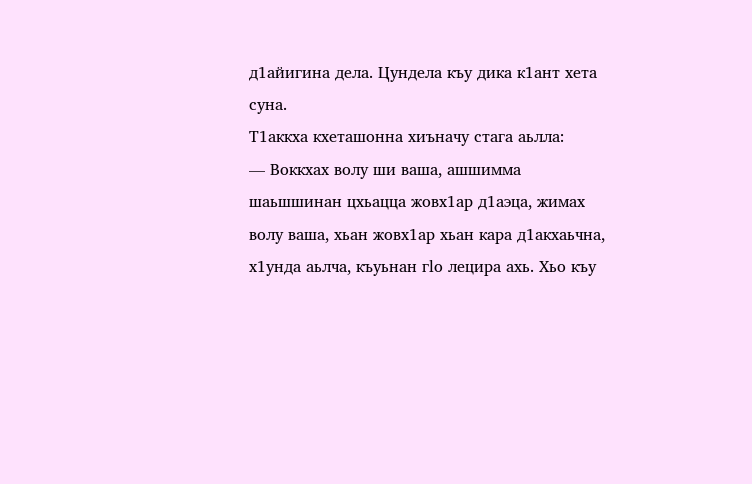д1айигина дела. Цундела къу дика к1ант хета суна.
Т1аккха кхеташонна хиъначу стага аьлла:
— Воккхах волу ши ваша, ашшимма шаьшшинан цхьацца жовх1ар д1аэца, жимах волу ваша, хьан жовх1ар хьан кара д1акхаьчна, х1унда аьлча, къуьнан гlo лецира ахь. Хьо къу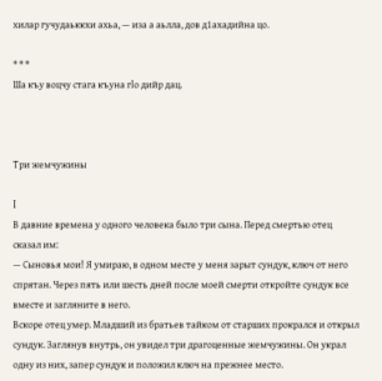хилар гучудаьккхи ахьа, — иза а аьлла, дов д1ахадийна цо.

* * *
Ша къу воцчу стага къуна гlo дийр дац.



Три жемчужины

I
В давние времена у одного человека было три сына. Перед смертью отец сказал им:
— Сыновья мои! Я умираю, в одном месте у меня зарыт сундук, ключ от него спрятан. Через пять или шесть дней после моей смерти откройте сундук все вместе и загляните в него.
Вскоре отец умер. Младший из братьев тайком от старших прокрался и открыл сундук. Заглянув внутрь, он увидел три драгоценные жемчужины. Он украл одну из них, запер сундук и положил ключ на прежнее место.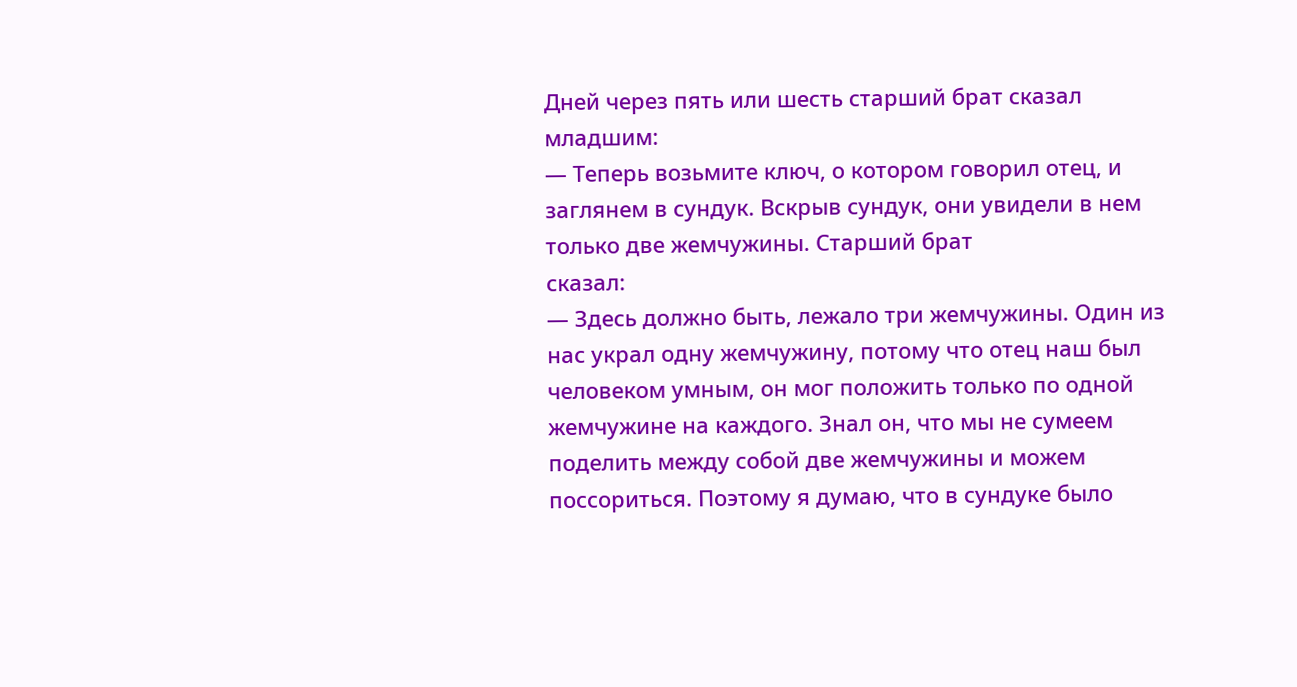Дней через пять или шесть старший брат сказал младшим:
— Теперь возьмите ключ, о котором говорил отец, и заглянем в сундук. Вскрыв сундук, они увидели в нем только две жемчужины. Старший брат
сказал:
— Здесь должно быть, лежало три жемчужины. Один из нас украл одну жемчужину, потому что отец наш был человеком умным, он мог положить только по одной жемчужине на каждого. Знал он, что мы не сумеем поделить между собой две жемчужины и можем поссориться. Поэтому я думаю, что в сундуке было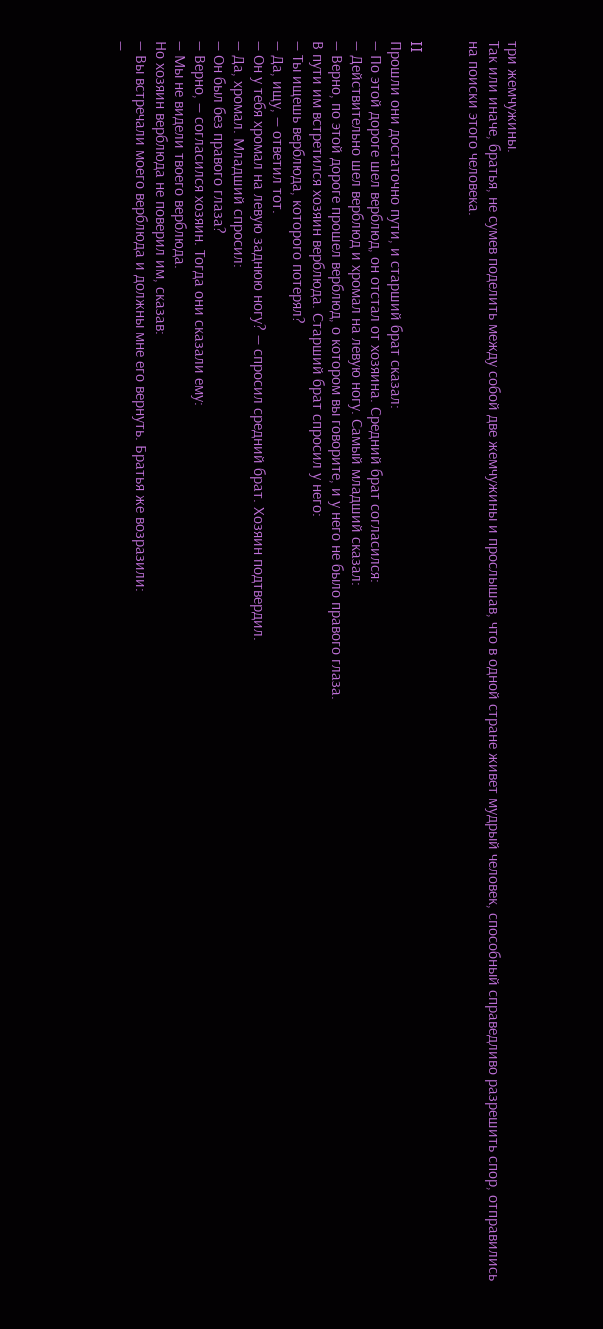три жемчужины.
Так или иначе, братья, не сумев поделить между собой две жемчужины и прослышав, что в одной стране живет мудрый человек, способный справедливо разрешить спор, отправились на поиски этого человека.


II
Прошли они достаточно пути, и старший брат сказал:
— По этой дороге шел верблюд, он отстал от хозяина. Средний брат согласился:
— Действительно шел верблюд и хромал на левую ногу. Самый младший сказал:
— Верно, по этой дороге прошел верблюд, о котором вы говорите, и у него не было правого глаза.
В пути им встретился хозяин верблюда. Старший брат спросил у него:
— Ты ищешь верблюда, которого потерял?
— Да, ищу, — ответил тот.
— Он у тебя хромал на левую заднюю ногу? — спросил средний брат. Хозяин подтвердил.
— Да, хромал. Младший спросил:
— Он был без правого глаза?
— Верно, — согласился хозяин. Тогда они сказали ему:
— Мы не видели твоего верблюда.
Но хозяин верблюда не поверил им, сказав:
— Вы встречали моего верблюда и должны мне его вернуть. Братья же возразили:
—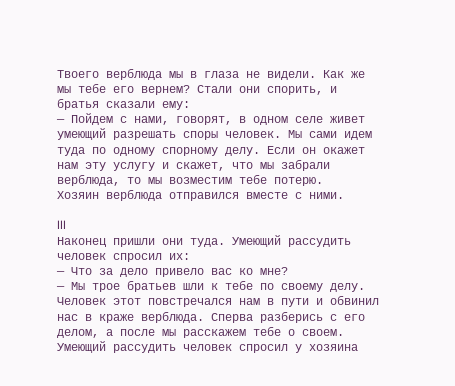Твоего верблюда мы в глаза не видели. Как же мы тебе его вернем? Стали они спорить, и братья сказали ему:
— Пойдем с нами, говорят, в одном селе живет умеющий разрешать споры человек. Мы сами идем туда по одному спорному делу. Если он окажет нам эту услугу и скажет, что мы забрали верблюда, то мы возместим тебе потерю.
Хозяин верблюда отправился вместе с ними.

III
Наконец пришли они туда. Умеющий рассудить человек спросил их:
— Что за дело привело вас ко мне?
— Мы трое братьев шли к тебе по своему делу. Человек этот повстречался нам в пути и обвинил нас в краже верблюда. Сперва разберись с его делом, а после мы расскажем тебе о своем.
Умеющий рассудить человек спросил у хозяина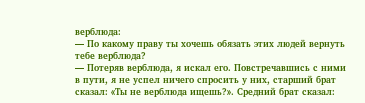верблюда:
— По какому праву ты хочешь обязать этих людей вернуть тебе верблюда?
— Потеряв верблюда, я искал его. Повстречавшись с ними в пути, я не успел ничего спросить у них, старший брат сказал: «Ты не верблюда ищешь?». Средний брат сказал: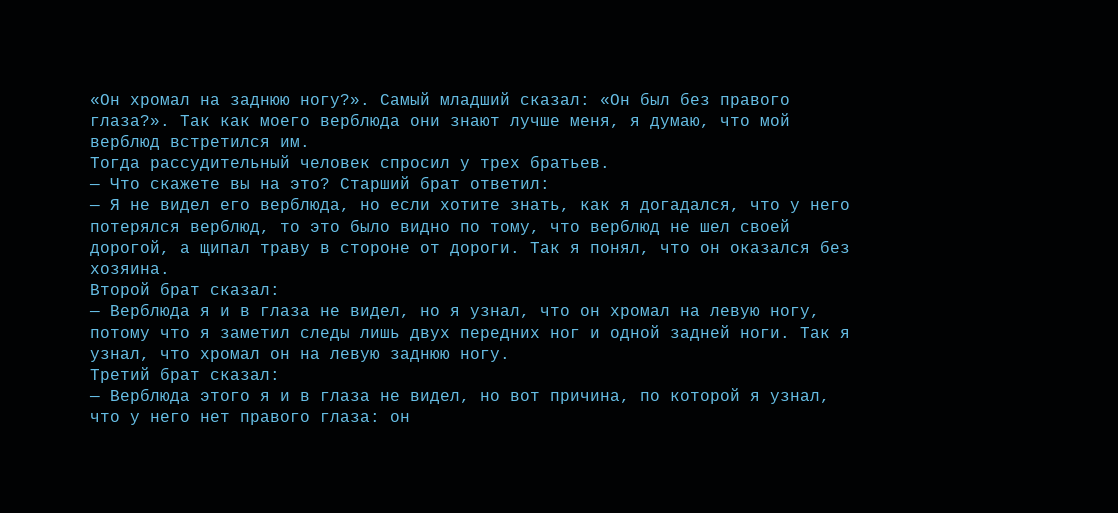«Он хромал на заднюю ногу?». Самый младший сказал: «Он был без правого глаза?». Так как моего верблюда они знают лучше меня, я думаю, что мой верблюд встретился им.
Тогда рассудительный человек спросил у трех братьев.
— Что скажете вы на это? Старший брат ответил:
— Я не видел его верблюда, но если хотите знать, как я догадался, что у него потерялся верблюд, то это было видно по тому, что верблюд не шел своей дорогой, а щипал траву в стороне от дороги. Так я понял, что он оказался без хозяина.
Второй брат сказал:
— Верблюда я и в глаза не видел, но я узнал, что он хромал на левую ногу, потому что я заметил следы лишь двух передних ног и одной задней ноги. Так я узнал, что хромал он на левую заднюю ногу.
Третий брат сказал:
— Верблюда этого я и в глаза не видел, но вот причина, по которой я узнал, что у него нет правого глаза: он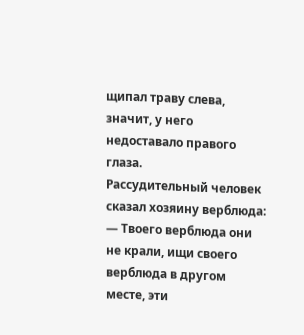щипал траву слева, значит, у него недоставало правого глаза.
Рассудительный человек сказал хозяину верблюда:
— Твоего верблюда они не крали, ищи своего верблюда в другом месте, эти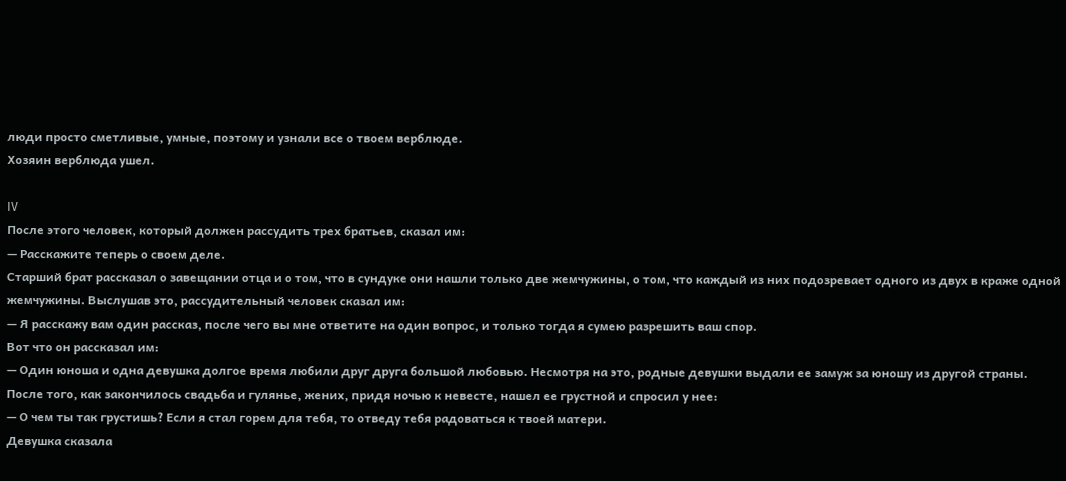люди просто сметливые, умные, поэтому и узнали все о твоем верблюде.
Хозяин верблюда ушел.

IV
После этого человек, который должен рассудить трех братьев, сказал им:
— Расскажите теперь о своем деле.
Старший брат рассказал о завещании отца и о том, что в сундуке они нашли только две жемчужины, о том, что каждый из них подозревает одного из двух в краже одной жемчужины. Выслушав это, рассудительный человек сказал им:
— Я расскажу вам один рассказ, после чего вы мне ответите на один вопрос, и только тогда я сумею разрешить ваш спор.
Вот что он рассказал им:
— Один юноша и одна девушка долгое время любили друг друга большой любовью. Несмотря на это, родные девушки выдали ее замуж за юношу из другой страны. После того, как закончилось свадьба и гулянье, жених, придя ночью к невесте, нашел ее грустной и спросил у нее:
— О чем ты так грустишь? Если я стал горем для тебя, то отведу тебя радоваться к твоей матери.
Девушка сказала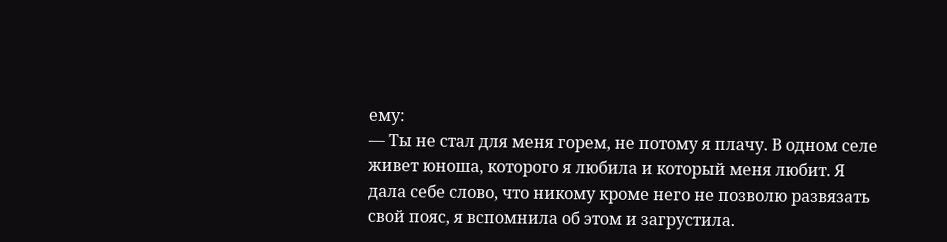ему:
— Ты не стал для меня горем, не потому я плачу. В одном селе живет юноша, которого я любила и который меня любит. Я дала себе слово, что никому кроме него не позволю развязать свой пояс, я вспомнила об этом и загрустила.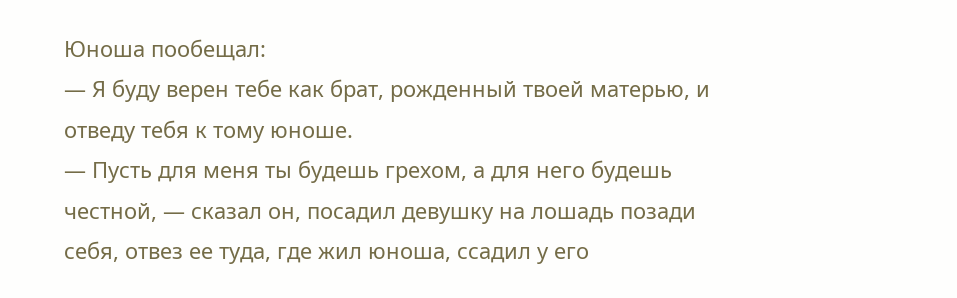Юноша пообещал:
— Я буду верен тебе как брат, рожденный твоей матерью, и отведу тебя к тому юноше.
— Пусть для меня ты будешь грехом, а для него будешь честной, — сказал он, посадил девушку на лошадь позади себя, отвез ее туда, где жил юноша, ссадил у его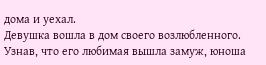дома и уехал.
Девушка вошла в дом своего возлюбленного. Узнав, что его любимая вышла замуж, юноша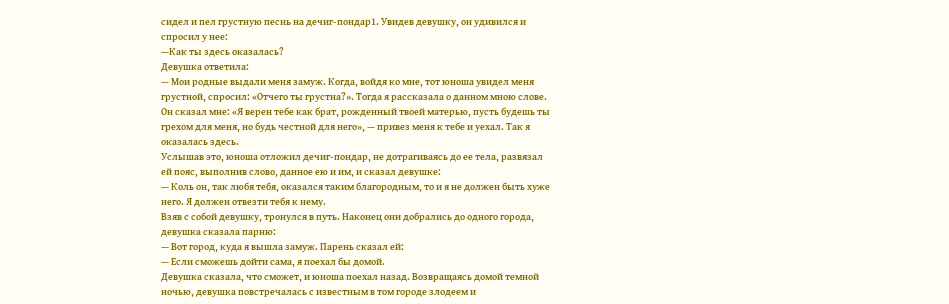сидел и пел грустную песнь на дечиг-пондар1. Увидев девушку, он удивился и спросил у нее:
—Как ты здесь оказалась?
Девушка ответила:
— Мои родные выдали меня замуж. Когда, войдя ко мне, тот юноша увидел меня грустной, спросил: «Отчего ты грустна?». Тогда я рассказала о данном мною слове. Он сказал мне: «Я верен тебе как брат, рожденный твоей матерью, пусть будешь ты грехом для меня, но будь честной для него», — привез меня к тебе и уехал. Так я оказалась здесь.
Услышав это, юноша отложил дечиг-пондар, не дотрагиваясь до ее тела, развязал ей пояс, выполнив слово, данное ею и им, и сказал девушке:
— Коль он, так любя тебя, оказался таким благородным, то и я не должен быть хуже него. Я должен отвезти тебя к нему.
Взяв с собой девушку, тронулся в путь. Наконец они добрались до одного города, девушка сказала парню:
— Вот город, куда я вышла замуж. Парень сказал ей:
— Если сможешь дойти сама, я поехал бы домой.
Девушка сказала, что сможет, и юноша поехал назад. Возвращаясь домой темной ночью, девушка повстречалась с известным в том городе злодеем и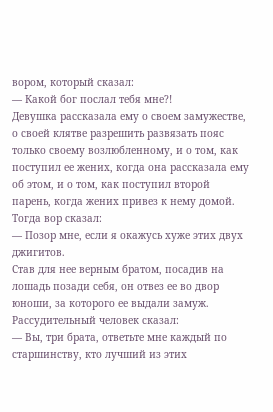вором, который сказал:
— Какой бог послал тебя мне?!
Девушка рассказала ему о своем замужестве, о своей клятве разрешить развязать пояс только своему возлюбленному, и о том, как поступил ее жених, когда она рассказала ему об этом, и о том, как поступил второй парень, когда жених привез к нему домой.
Тогда вор сказал:
— Позор мне, если я окажусь хуже этих двух джигитов.
Став для нее верным братом, посадив на лошадь позади себя, он отвез ее во двор юноши, за которого ее выдали замуж. Рассудительный человек сказал:
— Вы, три брата, ответьте мне каждый по старшинству, кто лучший из этих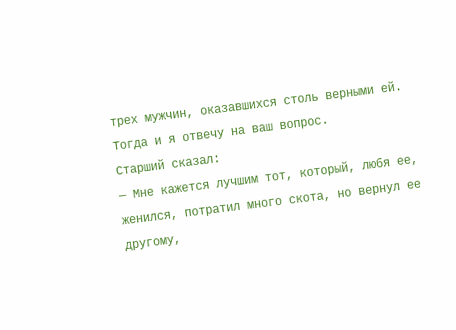трех мужчин, оказавшихся столь верными ей. Тогда и я отвечу на ваш вопрос.
Старший сказал:
— Мне кажется лучшим тот, который, любя ее, женился, потратил много скота, но вернул ее другому,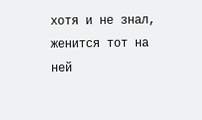хотя и не знал, женится тот на ней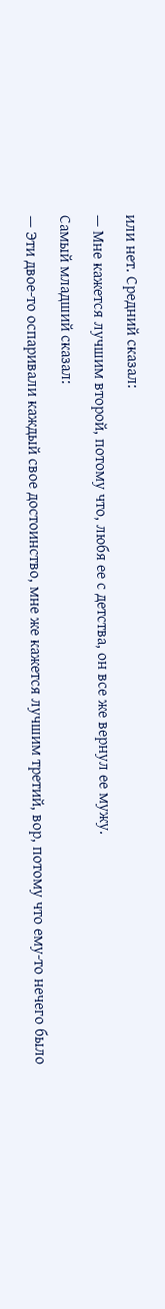или нет. Средний сказал:
— Мне кажется лучшим второй, потому что, любя ее с детства, он все же вернул ее мужу.
Самый младший сказал:
— Эти двое-то оспаривали каждый свое достоинство, мне же кажется лучшим третий, вор, потому что ему-то нечего было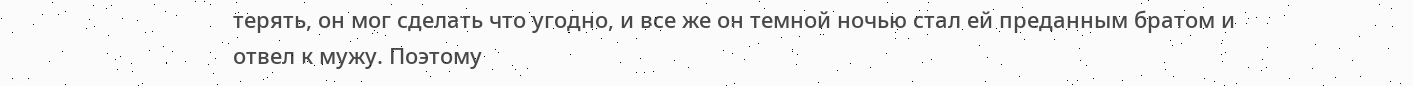терять, он мог сделать что угодно, и все же он темной ночью стал ей преданным братом и отвел к мужу. Поэтому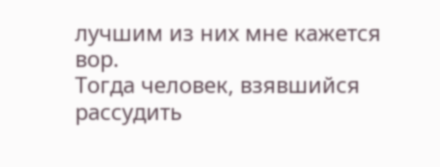лучшим из них мне кажется вор.
Тогда человек, взявшийся рассудить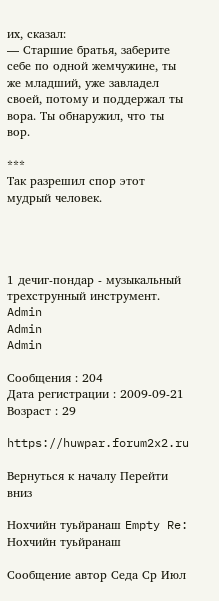их, сказал:
— Старшие братья, заберите себе по одной жемчужине, ты же младший, уже завладел своей, потому и поддержал ты вора. Ты обнаружил, что ты вор.

***
Так разрешил спор этот мудрый человек.




1 дечиг-пондар - музыкальный трехструнный инструмент.
Admin
Admin
Admin

Сообщения : 204
Дата регистрации : 2009-09-21
Возраст : 29

https://huwpar.forum2x2.ru

Вернуться к началу Перейти вниз

Нохчийн туьйранаш Empty Re: Нохчийн туьйранаш

Сообщение автор Седа Ср Июл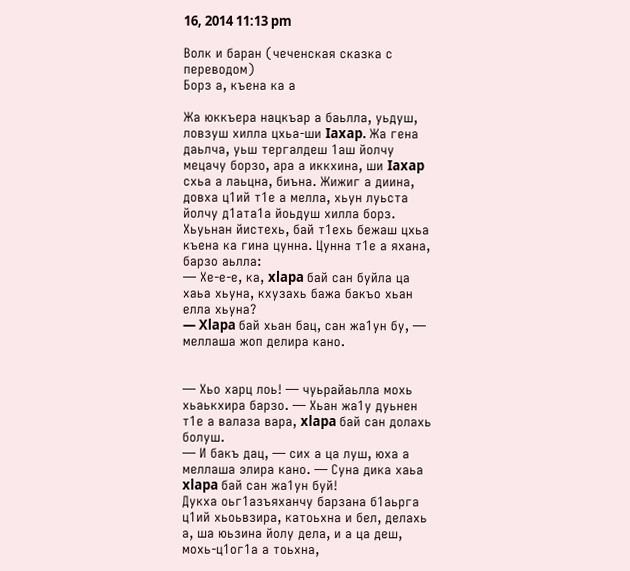16, 2014 11:13 pm

Волк и баран (чеченская сказка с переводом)
Борз а, къена ка а

Жа юккъера нацкъар а баьлла, уьдуш, ловзуш хилла цхьа-ши Iaxap. Жа гена даьлча, уьш тергалдеш 1аш йолчу мецачу борзо, ара а иккхина, ши Iaxap схьа а лаьцна, биъна. Жижиг а диина, довха ц1ий т1е а мелла, хьун луьста йолчу д1ата1а йоьдуш хилла борз. Хьуьнан йистехь, бай т1ехь бежаш цхьа къена ка гина цунна. Цунна т1е а яхана, барзо аьлла:
— Хе-е-е, ка, xlapa бай сан буйла ца хаьа хьуна, кхузахь бажа бакъо хьан елла хьуна?
— Xlapa бай хьан бац, сан жа1ун бу, — меллаша жоп делира кано.


— Хьо харц лоь! — чуьрайаьлла мохь хьаькхира барзо. — Хьан жа1у дуьнен т1е а валаза вара, xlapa бай сан долахь болуш.
— И бакъ дац, — сих а ца луш, юха а меллаша элира кано. — Суна дика хаьа xlapa бай сан жа1ун буй!
Дукха оьг1азъяханчу барзана б1аьрга ц1ий хьоьвзира, катоьхна и бел, делахь а, ша юьзина йолу дела, и а ца деш, мохь-ц1ог1а а тоьхна,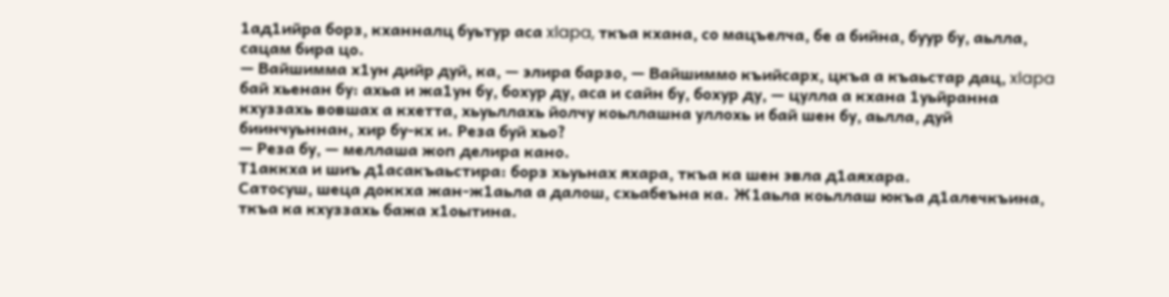1ад1ийра борз, кханналц буьтур аса xlapa, ткъа кхана, со мацъелча, бе а бийна, буур бу, аьлла, сацам бира цо.
— Вайшимма х1ун дийр дуй, ка, — элира барзо, — Вайшиммо къийсарх, цкъа а къаьстар дац, xlapa бай хьенан бу: ахьа и жа1ун бу, бохур ду, аса и сайн бу, бохур ду, — цулла а кхана 1уьйранна кхуззахь вовшах а кхетта, хьуьллахь йолчу коьллашна уллохь и бай шен бу, аьлла, дуй биинчуьннан, хир бу-кх и. Реза буй хьо?
— Реза бу, — меллаша жоп делира кано.
Т1аккха и шиъ д1асакъаьстира: борз хьуьнах яхара, ткъа ка шен эвла д1аяхара.
Сатосуш, шеца доккха жан-ж1аьла а далош, схьабеъна ка. Ж1аьла коьллаш юкъа д1алечкъина, ткъа ка кхуззахь бажа х1оытина.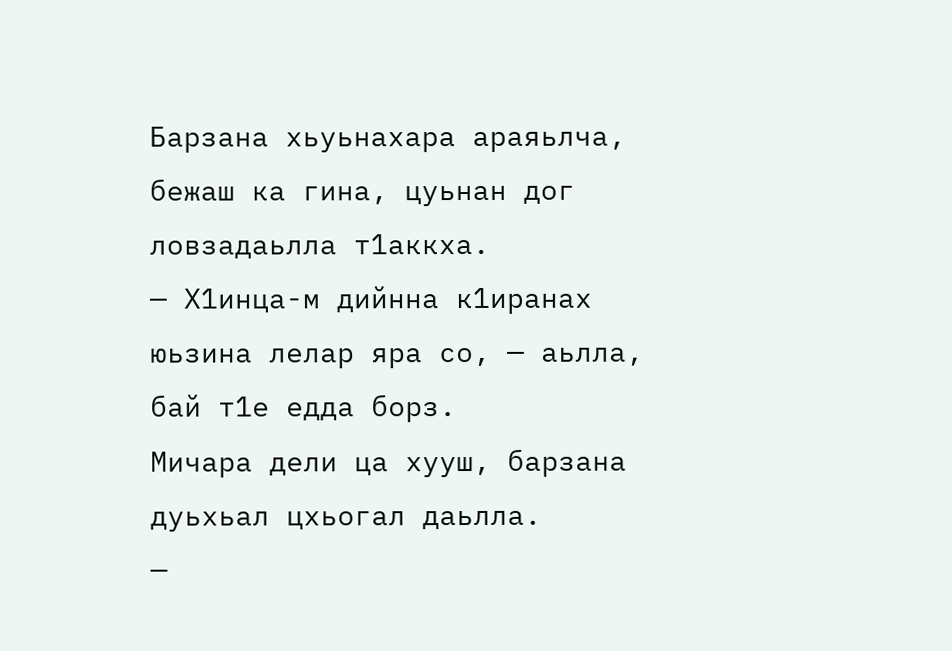Барзана хьуьнахара араяьлча, бежаш ка гина, цуьнан дог ловзадаьлла т1аккха.
— Х1инца-м дийнна к1иранах юьзина лелар яра со, — аьлла, бай т1е едда борз.
Мичара дели ца хууш, барзана дуьхьал цхьогал даьлла.
—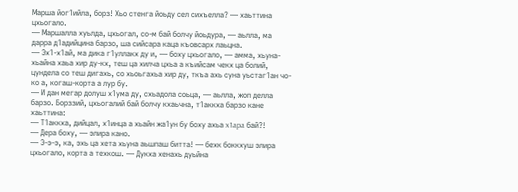Марша йог1ийла, борз! Хьо стенга йоьду сел сихъелла? — хаьттина цхьогало.
— Маршалла хуьлда, цхьогал, со-м бай болчу йоьдура, — аьлла, ма дарра д1адийцина барзо, ша сийсара каца къовсарх лаьцна.
— Эх1-х1ай, ма дика г1уллакх ду и, — боху цхьогало, — амма, хьуна-хьайна хаьа хир ду-кх, теш ца хилча цхьа а къийсам чекх ца болий, цундела со теш дигахь, со хьоьгахьа хир ду, ткъа ахь суна уьстаг1ан чо-ко а, когаш-корта а лур бу.
— И дан мегар долуш х1ума ду, схьадола соьца, — аьлла, жоп делла барзо. Борззий, цхьогалий бай болчу кхаьчна, т1аккха барзо кане хаьттина:
— Т1аккха, дийцал, х1инца а хьайн жа1ун бу боху ахьа x1apa бай?!
— Дера боху, — элира кано.
— Э-э-э, ка, эхь ца хета хьуна аьшпаш битта! — бехк боккхуш элира цхьогало, корта а техкош. — Дукха хенахь дуьйна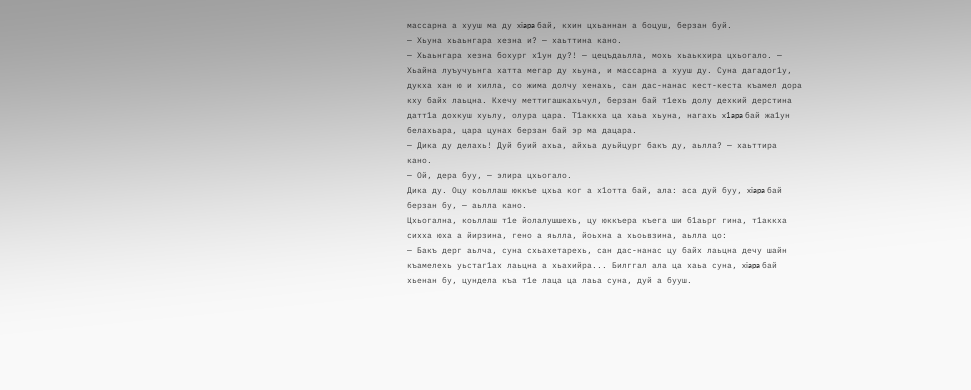массарна а хууш ма ду xiapa бай, кхин цхьаннан а боцуш, берзан буй.
— Хьуна хьаьнгара хезна и? — хаьттина кано.
— Хьаьнгара хезна бохург х1ун ду?! — цецъдаьлла, мохь хьаькхира цхьогало. — Хьайна луъучуьнга хатта мегар ду хьуна, и массарна а хууш ду. Суна дагадог1у, дукха хан ю и хилла, со жима долчу хенахь, сан дас-нанас кест-кеста къамел дора кху байх лаьцна. Кхечу меттигашкахьчул, берзан бай т1ехь долу дехкий дерстина датт1а дохкуш хуьлу, олура цара. Т1аккха ца хаьа хьуна, нагахь x1apa бай жа1ун белахьара, цара цунах берзан бай эр ма дацара.
— Дика ду делахь! Дуй буий ахьа, айхьа дуьйцург бакъ ду, аьлла? — хаьттира кано.
— Ой, дера буу, — элира цхьогало.
Дика ду. Оцу коьллаш юккъе цхьа ког а х1отта бай, ала: аса дуй буу, xiapa бай берзан бу, — аьлла кано.
Цхьогална, коьллаш т1е йолалушшехь, цу юккъера къега ши б1аьрг гина, т1аккха сихха юха а йирзина, гено а яьлла, йоьхна а хьоьвзина, аьлла цо:
— Бакъ дерг аьлча, суна схьахетарехь, сан дас-нанас цу байх лаьцна дечу шайн къамелехь уьстаг1ах лаьцна а хьахийра... Билггал ала ца хаьа суна, xiapa бай хьенан бу, цундела къа т1е лаца ца лаьа суна, дуй а бууш.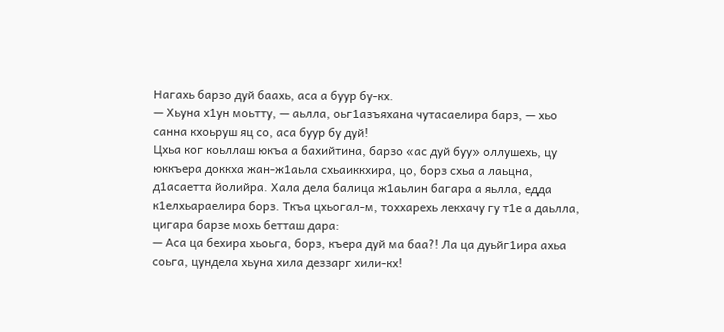Нагахь барзо дуй баахь, аса а буур бу-кх.
— Хьуна х1ун моьтту, — аьлла, оьг1азъяхана чутасаелира барз, — хьо санна кхоьруш яц со, аса буур бу дуй!
Цхьа ког коьллаш юкъа а бахийтина, барзо «ас дуй буу» оллушехь, цу юккъера доккха жан-ж1аьла схьаиккхира, цо, борз схьа а лаьцна, д1асаетта йолийра. Хала дела балица ж1аьлин багара а яьлла, едда к1елхьараелира борз. Ткъа цхьогал-м, тоххарехь лекхачу гу т1е а даьлла, цигара барзе мохь бетташ дара:
— Аса ца бехира хьоьга, борз, къера дуй ма баа?! Ла ца дуьйг1ира ахьа соьга, цундела хьуна хила деззарг хили-кх!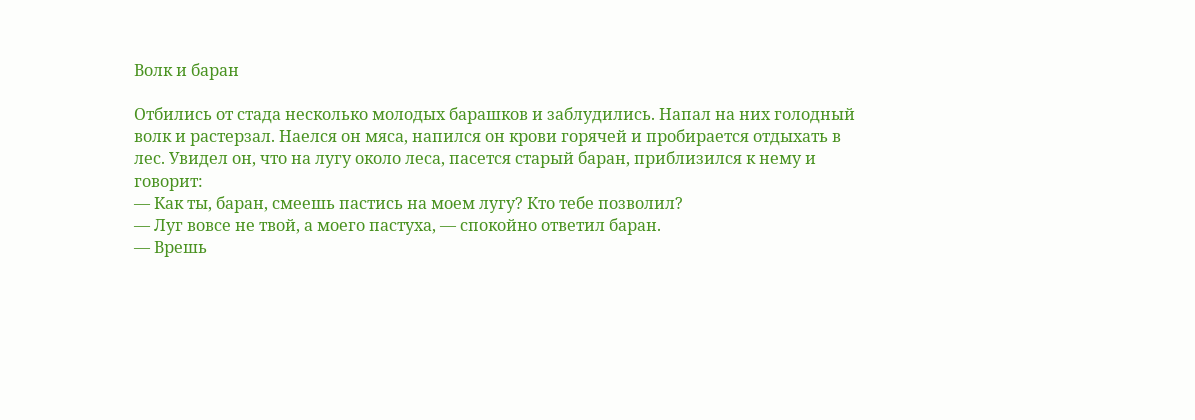Волк и баран

Отбились от стада несколько молодых барашков и заблудились. Напал на них голодный волк и растерзал. Наелся он мяса, напился он крови горячей и пробирается отдыхать в лес. Увидел он, что на лугу около леса, пасется старый баран, приблизился к нему и говорит:
— Как ты, баран, смеешь пастись на моем лугу? Кто тебе позволил?
— Луг вовсе не твой, а моего пастуха, — спокойно ответил баран.
— Врешь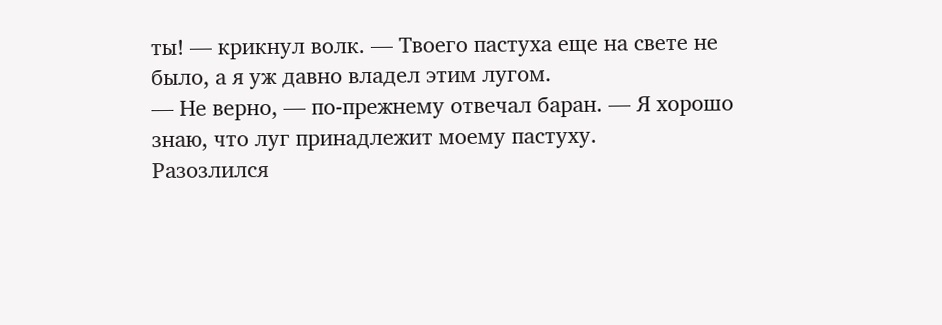ты! — крикнул волк. — Твоего пастуха еще на свете не было, а я уж давно владел этим лугом.
— Не верно, — по-прежнему отвечал баран. — Я хорошо знаю, что луг принадлежит моему пастуху.
Разозлился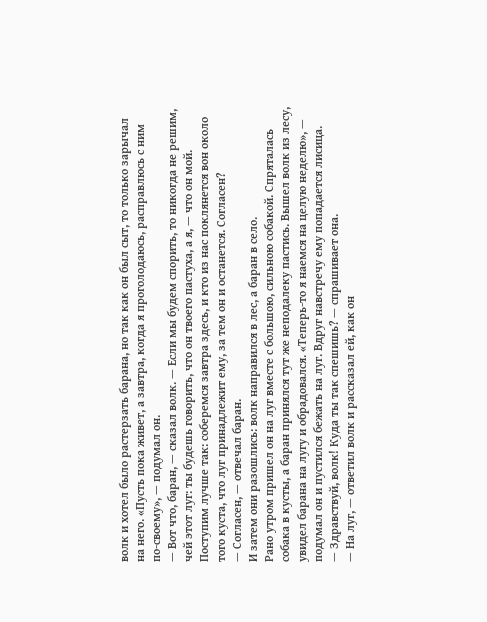волк и хотел было растерзать барана, но так как он был сыт, то только зарычал на него. «Пусть пока живет, а завтра, когда я проголодаюсь, расправлюсь с ним по-своему», — подумал он.
— Вот что, баран, — сказал волк. — Если мы будем спорить, то никогда не решим, чей этот луг: ты будешь говорить, что он твоего пастуха, а я, — что он мой. Поступим лучше так: соберемся завтра здесь, и кто из нас поклянется вон около того куста, что луг принадлежит ему, за тем он и останется. Согласен?
— Согласен, — отвечал баран.
И затем они разошлись: волк направился в лес, а баран в село.
Рано утром пришел он на луг вместе с большою, сильною собакой. Спряталась собака в кусты, а баран принялся тут же неподалеку пастись. Вышел волк из лесу, увидел барана на лугу и обрадовался. «Теперь-то я наемся на целую неделю», — подумал он и пустился бежать на луг. Вдруг навстречу ему попадается лисица.
— Здравствуй, волк! Куда ты так спешишь? — спрашивает она.
— На луг, — ответил волк и рассказал ей, как он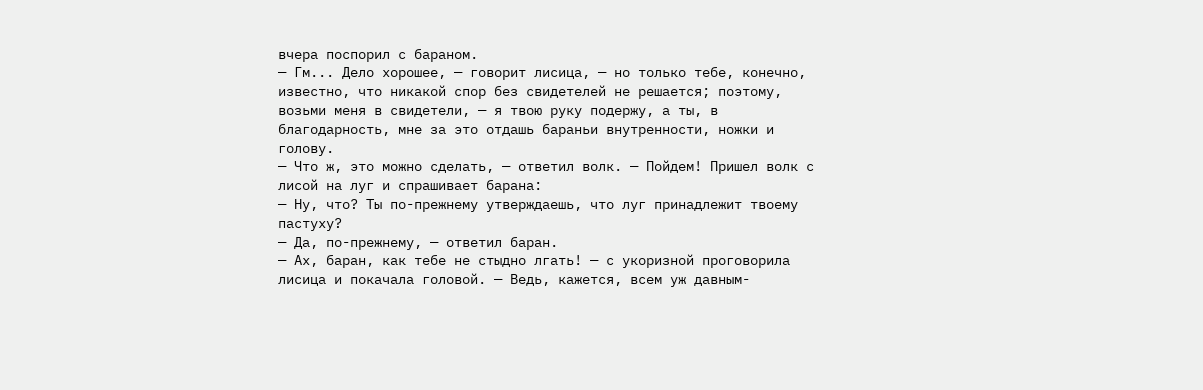вчера поспорил с бараном.
— Гм... Дело хорошее, — говорит лисица, — но только тебе, конечно, известно, что никакой спор без свидетелей не решается; поэтому, возьми меня в свидетели, — я твою руку подержу, а ты, в благодарность, мне за это отдашь бараньи внутренности, ножки и голову.
— Что ж, это можно сделать, — ответил волк. — Пойдем! Пришел волк с лисой на луг и спрашивает барана:
— Ну, что? Ты по-прежнему утверждаешь, что луг принадлежит твоему пастуху?
— Да, по-прежнему, — ответил баран.
— Ах, баран, как тебе не стыдно лгать! — с укоризной проговорила лисица и покачала головой. — Ведь, кажется, всем уж давным-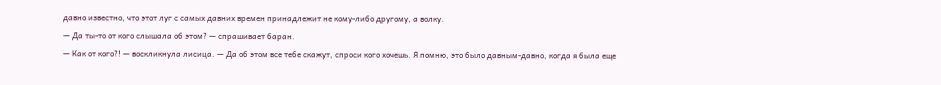давно известно, что этот луг с самых давних времен принадлежит не кому-либо другому, а волку.
— Да ты-то от кого слышала об этом? — спрашивает баран.
— Как от кого?! — воскликнула лисица. — Да об этом все тебе скажут, спроси кого хочешь. Я помню, это было давным-давно, когда я была еще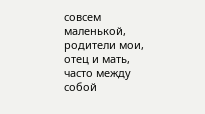совсем маленькой, родители мои, отец и мать, часто между собой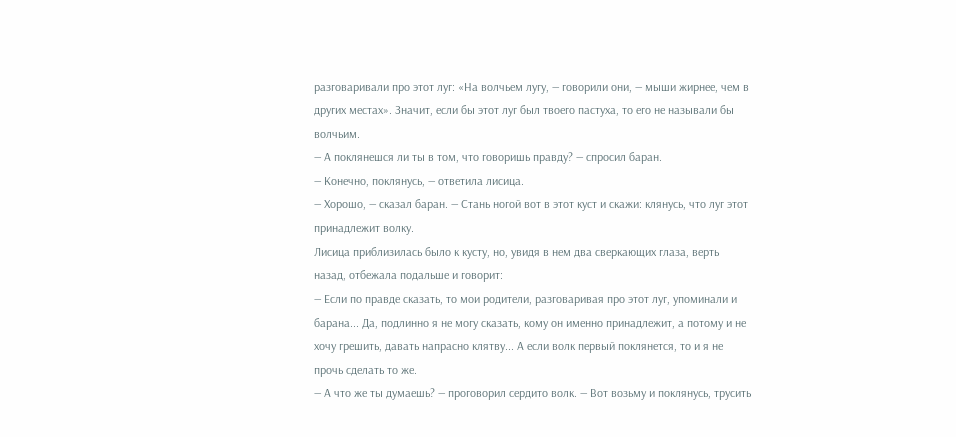разговаривали про этот луг: «На волчьем лугу, — говорили они, — мыши жирнее, чем в других местах». Значит, если бы этот луг был твоего пастуха, то его не называли бы волчьим.
— А поклянешся ли ты в том, что говоришь правду? — спросил баран.
— Конечно, поклянусь, — ответила лисица.
— Хорошо, — сказал баран. — Стань ногой вот в этот куст и скажи: клянусь, что луг этот принадлежит волку.
Лисица приблизилась было к кусту, но, увидя в нем два сверкающих глаза, верть назад, отбежала подальше и говорит:
— Если по правде сказать, то мои родители, разговаривая про этот луг, упоминали и барана... Да, подлинно я не могу сказать, кому он именно принадлежит, а потому и не хочу грешить, давать напрасно клятву... А если волк первый поклянется, то и я не прочь сделать то же.
— А что же ты думаешь? — проговорил сердито волк. — Вот возьму и поклянусь, трусить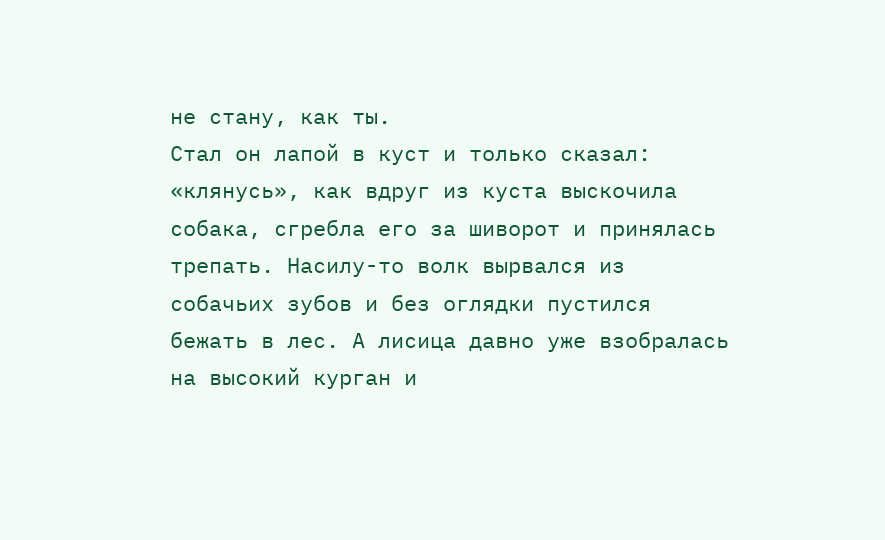не стану, как ты.
Стал он лапой в куст и только сказал: «клянусь», как вдруг из куста выскочила собака, сгребла его за шиворот и принялась трепать. Насилу-то волк вырвался из собачьих зубов и без оглядки пустился бежать в лес. А лисица давно уже взобралась на высокий курган и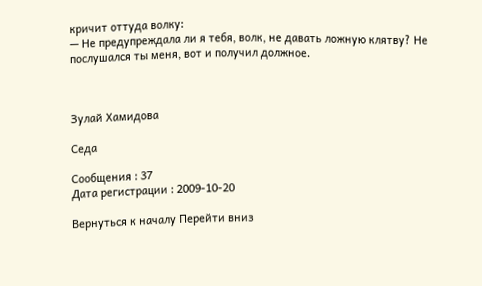кричит оттуда волку:
— Не предупреждала ли я тебя, волк, не давать ложную клятву? Не послушался ты меня, вот и получил должное.



Зулай Хамидова

Седа

Сообщения : 37
Дата регистрации : 2009-10-20

Вернуться к началу Перейти вниз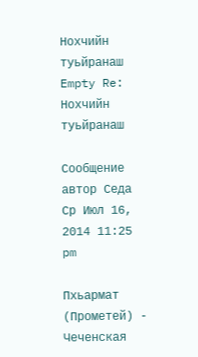Нохчийн туьйранаш Empty Re: Нохчийн туьйранаш

Сообщение автор Седа Ср Июл 16, 2014 11:25 pm

Пхьармат (Прометей) - Чеченская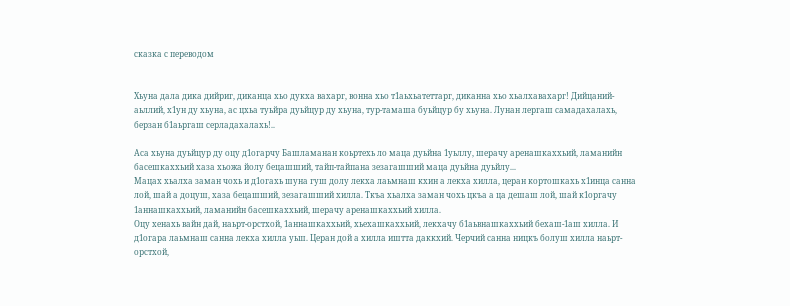сказка с переводом


Хьуна дала дика дийриг, диканца хьо дукха вахарг, вонна хьо т1аьхьатеттарг, диканна хьо хьалхавахарг! Дийцаний-аьллий, х1ун ду хьуна, ас цхьа туьйра дуьйцур ду хьуна, тур-тамаша буьйцур бу хьуна. Лунан лергаш самадахалахь, берзан б1аьргаш серладахалахь!..

Аса хьуна дуьйцур ду оцу д1огарчу Башламанан коьртехь ло маца дуьйна 1уьллу, шерачу аренашкаххьий, ламанийн басешкаххьий хаза хьожа йолу бецашший, тайп-тайпана зезагашший маца дуьйна дуьйлу...
Мацах хьалха заман чохь и д1огахь шуна гуш долу лекха лаьмнаш кхин а лекха хилла, церан кортошкахь х1инца санна лой, шай а доцуш, хаза бецашший, зезагашший хилла. Ткъа хьалха заман чохь цкъа а ца дешаш лой, шай к1оргачу 1аннашкаххьий, ламанийн басешкаххьий, шерачу аренашкаххьий хилла.
Оцу хенахь вайн дай, наьрт-орстхой, 1аннашкаххьий, хьехашкаххьий, лекхачу б1аьвнашкаххьий бехаш-1аш хилла. И д1огара лаьмнаш санна лекха хилла уьш. Церан дой а хилла иштта даккхий. Черчий санна ницкъ болуш хилла наьрт-орстхой,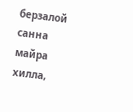берзалой санна майра хилла,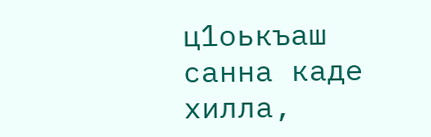ц1оькъаш санна каде хилла,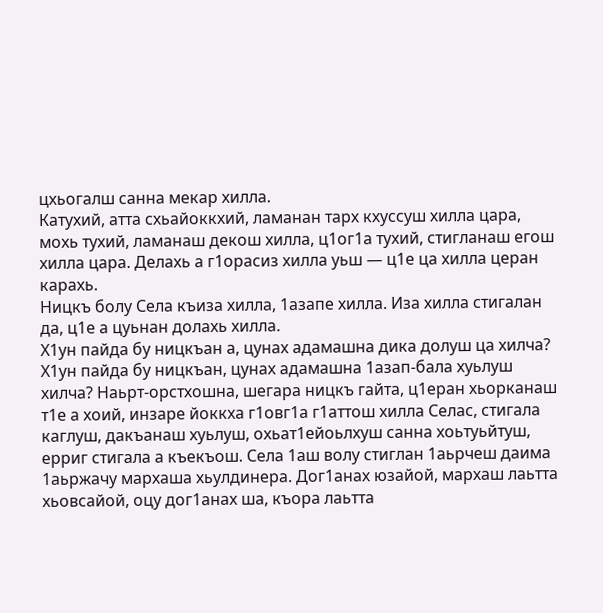цхьогалш санна мекар хилла.
Катухий, атта схьайоккхий, ламанан тарх кхуссуш хилла цара, мохь тухий, ламанаш декош хилла, ц1ог1а тухий, стигланаш егош хилла цара. Делахь а г1орасиз хилла уьш — ц1е ца хилла церан карахь.
Ницкъ болу Села къиза хилла, 1азапе хилла. Иза хилла стигалан да, ц1е а цуьнан долахь хилла.
Х1ун пайда бу ницкъан а, цунах адамашна дика долуш ца хилча?
Х1ун пайда бу ницкъан, цунах адамашна 1азап-бала хуьлуш хилча? Наьрт-орстхошна, шегара ницкъ гайта, ц1еран хьорканаш т1е а хоий, инзаре йоккха г1овг1а г1аттош хилла Селас, стигала каглуш, дакъанаш хуьлуш, охьат1ейоьлхуш санна хоьтуьйтуш, ерриг стигала а къекъош. Села 1аш волу стиглан 1аьрчеш даима 1аьржачу мархаша хьулдинера. Дог1анах юзайой, мархаш лаьтта хьовсайой, оцу дог1анах ша, къора лаьтта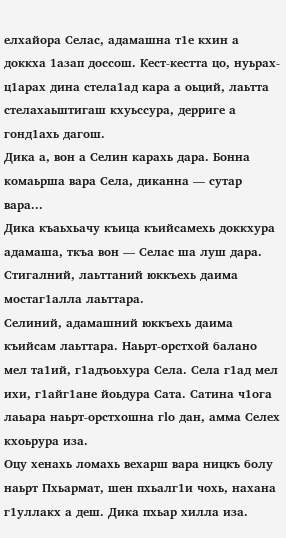елхайора Селас, адамашна т1е кхин а доккха 1азап доссош. Кест-кестта цо, нуьрах-ц1арах дина стела1ад кара а оьций, лаьтта стелахаьштигаш кхуьссура, дерриге а гонд1ахь дагош.
Дика а, вон а Селин карахь дара. Бонна комаьрша вара Села, диканна — сутар вара...
Дика къаьхьачу къица къийсамехь доккхура адамаша, ткъа вон — Селас ша луш дара.
Стигалний, лаьттаний юккъехь даима мостаг1алла лаьттара.
Селиний, адамашний юккъехь даима къийсам лаьттара. Наьрт-орстхой балано мел та1ий, г1адъоьхура Села. Села г1ад мел ихи, г1айг1ане йоьдура Сата. Сатина ч1ога лаьара наьрт-орстхошна гlo дан, амма Селех кхоьрура иза.
Оцу хенахь ломахь вехарш вара ницкъ болу наьрт Пхьармат, шен пхьалг1и чохь, нахана г1уллакх а деш. Дика пхьар хилла иза.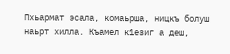Пхьармат эсала, комаьрша, ницкъ болуш наьрт хилла. Къамел к1езиг а деш,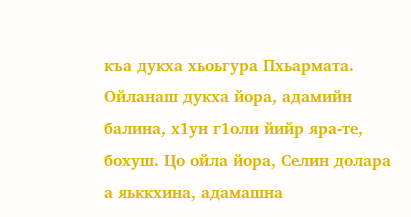къа дукха хьоьгура Пхьармата. Ойланаш дукха йора, адамийн балина, х1ун г1оли йийр яра-те, бохуш. Цо ойла йора, Селин долара а яьккхина, адамашна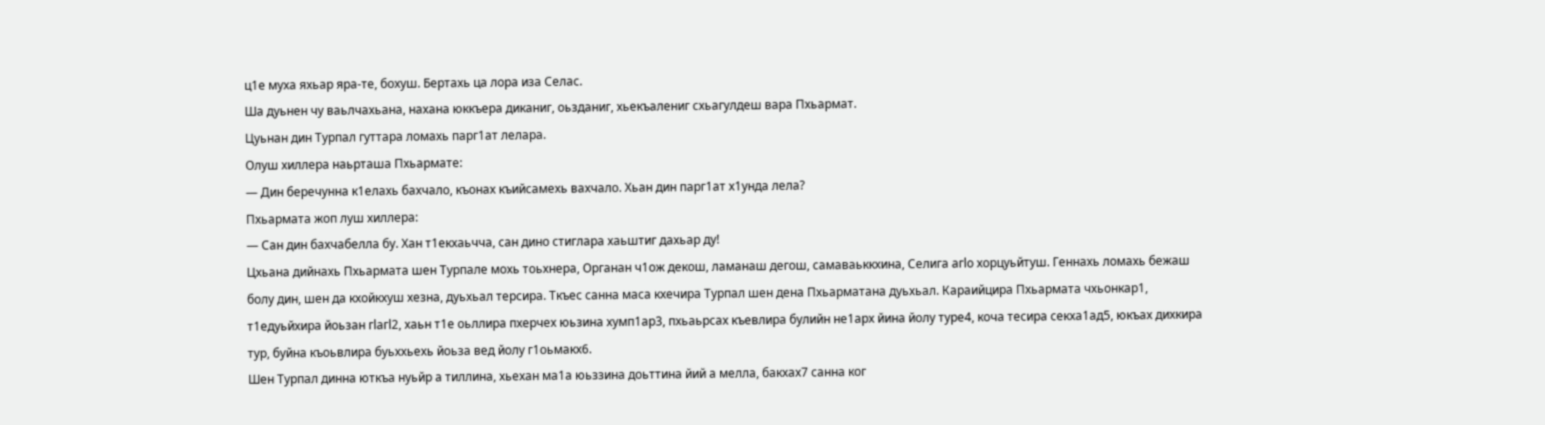ц1е муха яхьар яра-те, бохуш. Бертахь ца лора иза Селас.
Ша дуьнен чу ваьлчахьана, нахана юккъера диканиг, оьзданиг, хьекъалениг схьагулдеш вара Пхьармат.
Цуьнан дин Турпал гуттара ломахь парг1ат лелара.
Олуш хиллера наьрташа Пхьармате:
— Дин беречунна к1елахь бахчало, къонах къийсамехь вахчало. Хьан дин парг1ат х1унда лела?
Пхьармата жоп луш хиллера:
— Сан дин бахчабелла бу. Хан т1екхаьчча, сан дино стиглара хаьштиг дахьар ду!
Цхьана дийнахь Пхьармата шен Турпале мохь тоьхнера, Органан ч1ож декош, ламанаш дегош, самаваьккхина, Селига aгlo хорцуьйтуш. Геннахь ломахь бежаш болу дин, шен да кхойкхуш хезна, дуьхьал терсира. Ткъес санна маса кхечира Турпал шен дена Пхьарматана дуьхьал. Караийцира Пхьармата чхьонкар1, т1едуьйхира йоьзан гlaгl2, хаьн т1е оьллира пхерчех юьзина хумп1ар3, пхьаьрсах къевлира булийн не1арх йина йолу туре4, коча тесира секха1ад5, юкъах дихкира тур, буйна къоьвлира буьххьехь йоьза вед йолу г1оьмакх6.
Шен Турпал динна юткъа нуьйр а тиллина, хьехан ма1а юьззина доьттина йий а мелла, бакхах7 санна ког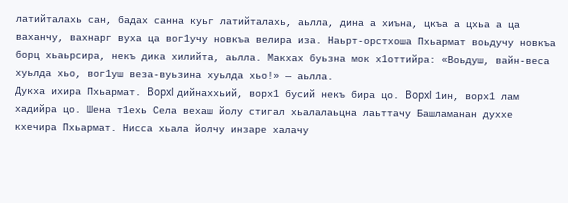латийталахь сан, бадах санна куьг латийталахь, аьлла, дина а хиъна, цкъа а цхьа а ца ваханчу, вахнарг вуха ца вог1учу новкъа велира иза. Наьрт-орстхоша Пхьармат воьдучу новкъа борц хьаьрсира, некъ дика хилийта, аьлла. Макхах буьзна мок х1оттийра: «Воьдуш, вайн-веса хуьлда хьо, вог1уш веза-вуьзина хуьлда хьо!» — аьлла.
Дукха ихира Пхьармат. Bopxl дийнаххьий, ворх1 бусий некъ бира цо. Bopxl 1ин, ворх1 лам хадийра цо. Шена т1ехь Села вехаш йолу стигал хьалалаьцна лаьттачу Башламанан духхе кхечира Пхьармат. Нисса хьала йолчу инзаре халачу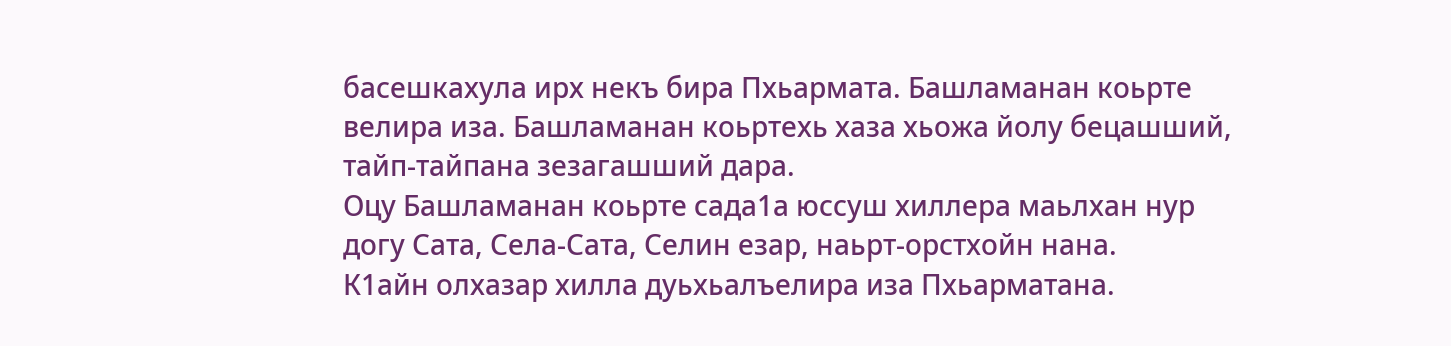басешкахула ирх некъ бира Пхьармата. Башламанан коьрте велира иза. Башламанан коьртехь хаза хьожа йолу бецашший, тайп-тайпана зезагашший дара.
Оцу Башламанан коьрте сада1а юссуш хиллера маьлхан нур догу Сата, Села-Сата, Селин езар, наьрт-орстхойн нана.
К1айн олхазар хилла дуьхьалъелира иза Пхьарматана.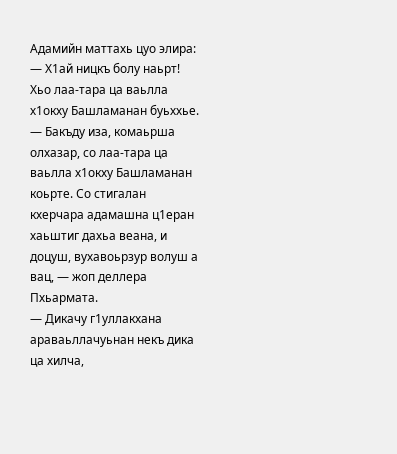Адамийн маттахь цуо элира:
— Х1ай ницкъ болу наьрт! Хьо лаа-тара ца ваьлла х1окху Башламанан буьххье.
— Бакъду иза, комаьрша олхазар, со лаа-тара ца ваьлла х1окху Башламанан коьрте. Со стигалан кхерчара адамашна ц1еран хаьштиг дахьа веана, и доцуш, вухавоьрзур волуш а вац, — жоп деллера Пхьармата.
— Дикачу г1уллакхана араваьллачуьнан некъ дика ца хилча,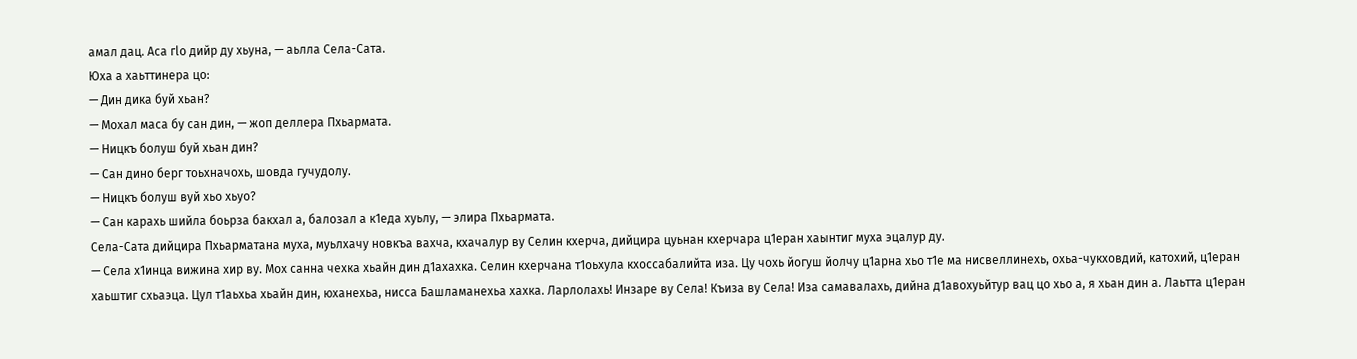амал дац. Аса гlo дийр ду хьуна, — аьлла Села-Сата.
Юха а хаьттинера цо:
— Дин дика буй хьан?
— Мохал маса бу сан дин, — жоп деллера Пхьармата.
— Ницкъ болуш буй хьан дин?
— Сан дино берг тоьхначохь, шовда гучудолу.
— Ницкъ болуш вуй хьо хьуо?
— Сан карахь шийла боьрза бакхал а, балозал а к1еда хуьлу, — элира Пхьармата.
Села-Сата дийцира Пхьарматана муха, муьлхачу новкъа вахча, кхачалур ву Селин кхерча, дийцира цуьнан кхерчара ц1еран хаынтиг муха эцалур ду.
— Села х1инца вижина хир ву. Мох санна чехка хьайн дин д1ахахка. Селин кхерчана т1оьхула кхоссабалийта иза. Цу чохь йогуш йолчу ц1арна хьо т1е ма нисвеллинехь, охьа-чукховдий, катохий, ц1еран хаьштиг схьаэца. Цул т1аьхьа хьайн дин, юханехьа, нисса Башламанехьа хахка. Ларлолахь! Инзаре ву Села! Къиза ву Села! Иза самавалахь, дийна д1авохуьйтур вац цо хьо а, я хьан дин а. Лаьтта ц1еран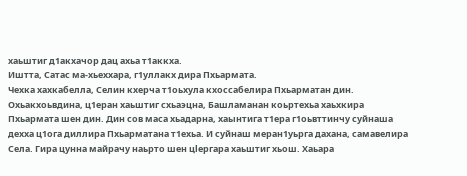хаьштиг д1акхачор дац ахьа т1аккха.
Иштта, Сатас ма-хьеххара, г1уллакх дира Пхьармата.
Чехка хахкабелла, Селин кхерча т1оьхула кхоссабелира Пхьарматан дин. Охьакхоьвдина, ц1еран хаьштиг схьаэцна, Башламанан коьртехьа хаьхкира Пхьармата шен дин. Дин сов маса хьадарна, хаынтига т1ера г1оьвттинчу суйнаша дехха ц1ога диллира Пхьарматана т1ехьа. И суйнаш меран1уьрга дахана, самавелира Села. Гира цунна майрачу наьрто шен цlepгapa хаьштиг хьош. Хаьара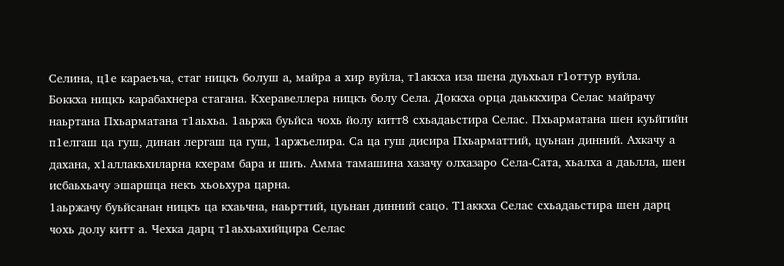Селина, ц1е караеъча, стаг ницкъ болуш а, майра а хир вуйла, т1аккха иза шена дуьхьал г1оттур вуйла.
Боккха ницкъ карабахнера стагана. Кхеравеллера ницкъ болу Села. Доккха орца даьккхира Селас майрачу наьртана Пхьарматана т1аьхьа. 1аьржа буьйса чохь йолу китт8 схьадаьстира Селас. Пхьарматана шен куьйгийн п1елгаш ца гуш, динан лергаш ца гуш, 1аржъелира. Са ца гуш дисира Пхьарматтий, цуьнан динний. Ахкачу а дахана, х1аллакьхиларна кхерам бара и шиъ. Амма тамашина хазачу олхазаро Села-Сата, хьалха а даьлла, шен исбаьхьачу эшаршца некъ хьоьхура царна.
1аьржачу буьйсанан ницкъ ца кхаьчна, наьрттий, цуьнан динний сацо. Т1аккха Селас схьадаьстира шен дарц чохь долу китт а. Чехка дарц т1аьхьахийцира Селас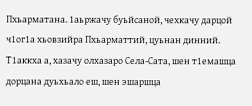Пхьарматана. 1аьржачу буьйсаной, чехкачу дарцой ч1ог1а хьовзийра Пхьарматтий, цуьнан динний. Т1аккха а, хазачу олхазаро Села-Сата, шен т1емашца дорцана дуьхьало еш, шен эшаршца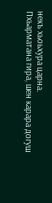некъ хьоьхура царна.
Пхьарматана гира, шен карара догуш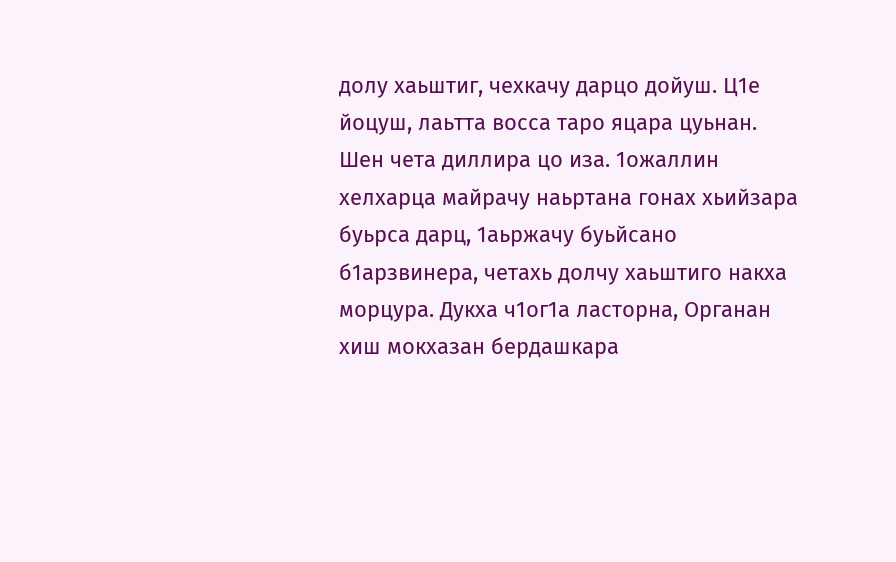долу хаьштиг, чехкачу дарцо дойуш. Ц1е йоцуш, лаьтта восса таро яцара цуьнан. Шен чета диллира цо иза. 1ожаллин хелхарца майрачу наьртана гонах хьийзара буьрса дарц, 1аьржачу буьйсано б1арзвинера, четахь долчу хаьштиго накха морцура. Дукха ч1ог1а ласторна, Органан хиш мокхазан бердашкара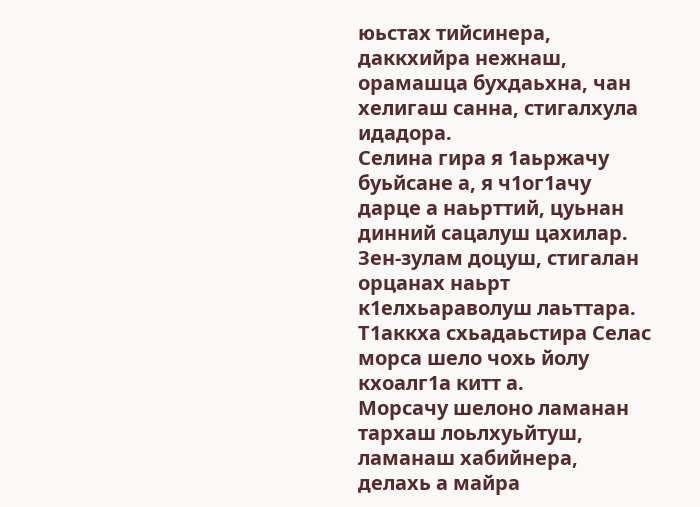юьстах тийсинера, даккхийра нежнаш, орамашца бухдаьхна, чан хелигаш санна, стигалхула идадора.
Селина гира я 1аьржачу буьйсане а, я ч1ог1ачу дарце а наьрттий, цуьнан динний сацалуш цахилар. Зен-зулам доцуш, стигалан орцанах наьрт к1елхьараволуш лаьттара.
Т1аккха схьадаьстира Селас морса шело чохь йолу кхоалг1а китт а.
Морсачу шелоно ламанан тархаш лоьлхуьйтуш, ламанаш хабийнера, делахь а майра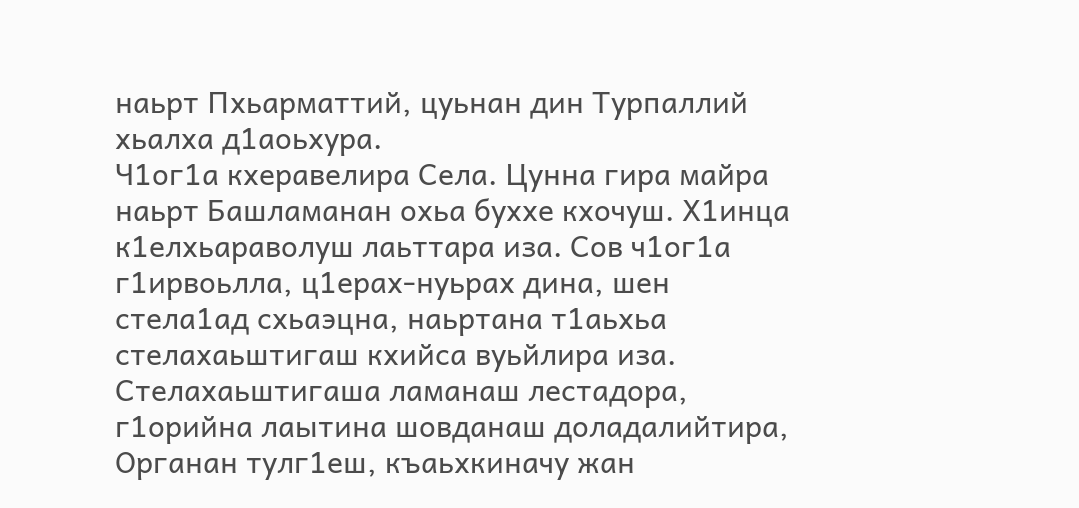наьрт Пхьарматтий, цуьнан дин Турпаллий хьалха д1аоьхура.
Ч1ог1а кхеравелира Села. Цунна гира майра наьрт Башламанан охьа буххе кхочуш. Х1инца к1елхьараволуш лаьттара иза. Сов ч1ог1а г1ирвоьлла, ц1ерах-нуьрах дина, шен стела1ад схьаэцна, наьртана т1аьхьа стелахаьштигаш кхийса вуьйлира иза.
Стелахаьштигаша ламанаш лестадора, г1орийна лаытина шовданаш доладалийтира, Органан тулг1еш, къаьхкиначу жан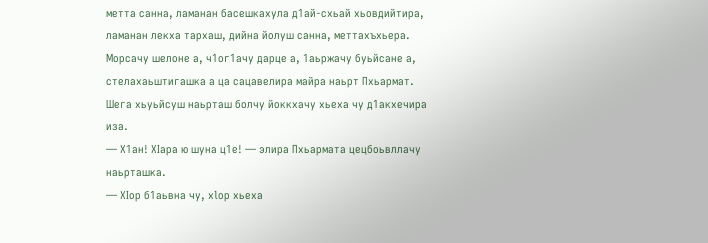метта санна, ламанан басешкахула д1ай-схьай хьовдийтира, ламанан лекха тархаш, дийна йолуш санна, меттахъхьера.
Морсачу шелоне а, ч1ог1ачу дарце а, 1аьржачу буьйсане а, стелахаьштигашка а ца сацавелира майра наьрт Пхьармат. Шега хьуьйсуш наьрташ болчу йоккхачу хьеха чу д1акхечира иза.
— Х1ан! XIapa ю шуна ц1е! — элира Пхьармата цецбоьвллачу наьрташка.
— XIop б1аьвна чу, xlop хьеха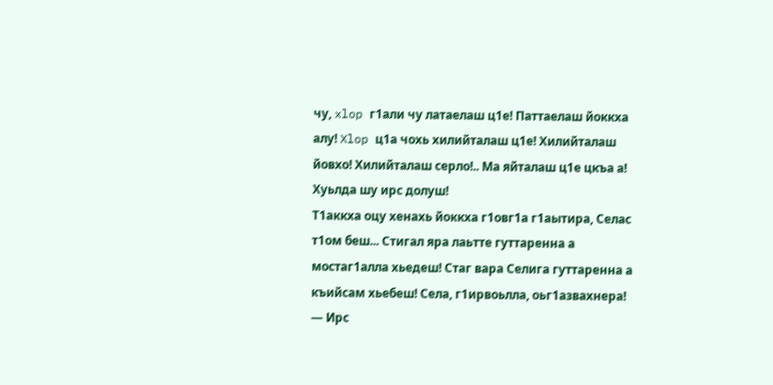чу, xlop г1али чу латаелаш ц1е! Паттаелаш йоккха алу! Xlop ц1а чохь хилийталаш ц1е! Хилийталаш йовхо! Хилийталаш серло!.. Ма яйталаш ц1е цкъа а! Хуьлда шу ирс долуш!
Т1аккха оцу хенахь йоккха г1овг1а г1аытира, Селас т1ом беш... Стигал яра лаьтте гуттаренна а мостаг1алла хьедеш! Стаг вара Селига гуттаренна а къийсам хьебеш! Села, г1ирвоьлла, оьг1азвахнера!
— Ирс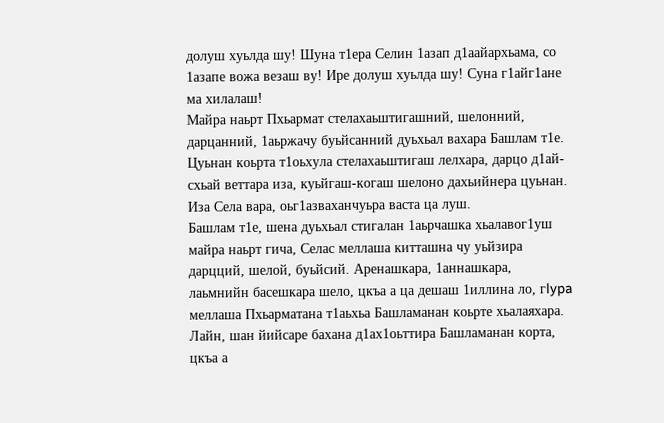долуш хуьлда шу! Шуна т1ера Селин 1азап д1аайархьама, со 1азапе вожа везаш ву! Ире долуш хуьлда шу! Суна г1айг1ане ма хилалаш!
Майра наьрт Пхьармат стелахаьштигашний, шелонний, дарцанний, 1аьржачу буьйсанний дуьхьал вахара Башлам т1е. Цуьнан коьрта т1оьхула стелахаьштигаш лелхара, дарцо д1ай-схьай веттара иза, куьйгаш-когаш шелоно дахьийнера цуьнан. Иза Села вара, оьг1азваханчуьра васта ца луш.
Башлам т1е, шена дуьхьал стигалан 1аьрчашка хьалавог1уш майра наьрт гича, Селас меллаша китташна чу уьйзира дарцций, шелой, буьйсий. Аренашкара, 1аннашкара, лаьмнийн басешкара шело, цкъа а ца дешаш 1иллина ло, гlypa меллаша Пхьарматана т1аьхьа Башламанан коьрте хьалаяхара. Лайн, шан йийсаре бахана д1ах1оьттира Башламанан корта, цкъа а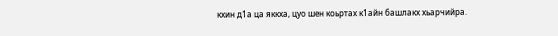кхин д1а ца яккха, цуо шен коьртах к1айн башлакх хьарчийра.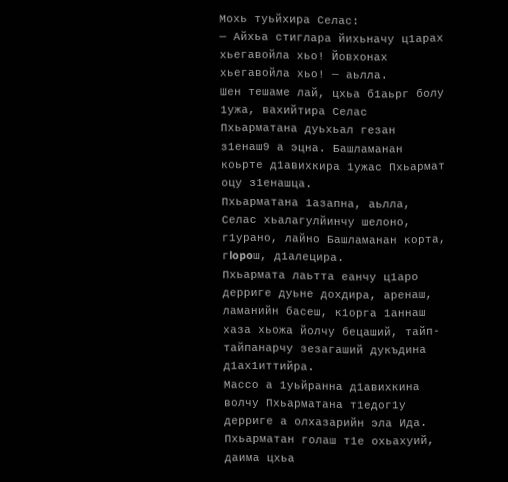Мохь туьйхира Селас:
— Айхьа стиглара йихьначу ц1арах хьегавойла хьо! Йовхонах хьегавойла хьо! — аьлла.
Шен тешаме лай, цхьа б1аьрг болу 1ужа, вахийтира Селас Пхьарматана дуьхьал гезан з1енаш9 а эцна. Башламанан коьрте д1авихкира 1ужас Пхьармат оцу з1енашца.
Пхьарматана 1азапна, аьлла, Селас хьалагулйинчу шелоно, г1урано, лайно Башламанан корта, гlopoш, д1алецира.
Пхьармата лаьтта еанчу ц1аро дерриге дуьне дохдира, аренаш, ламанийн басеш, к1орга 1аннаш хаза хьожа йолчу бецаший, тайп-тайпанарчу зезагаший дукъдина д1ах1иттийра.
Массо а 1уьйранна д1авихкина волчу Пхьарматана т1едог1у дерриге а олхазарийн эла Ида. Пхьарматан голаш т1е охьахуий, даима цхьа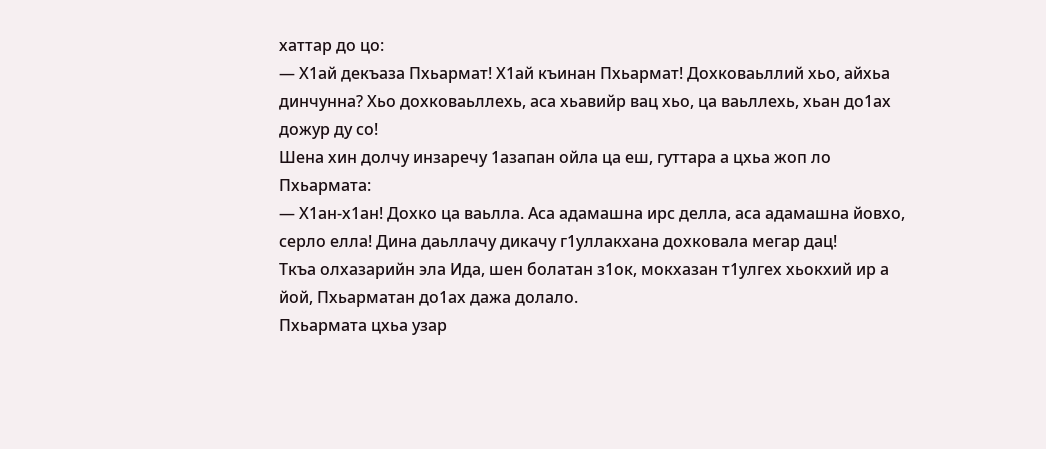хаттар до цо:
— Х1ай декъаза Пхьармат! Х1ай къинан Пхьармат! Дохковаьллий хьо, айхьа динчунна? Хьо дохковаьллехь, аса хьавийр вац хьо, ца ваьллехь, хьан до1ах дожур ду со!
Шена хин долчу инзаречу 1азапан ойла ца еш, гуттара а цхьа жоп ло Пхьармата:
— Х1ан-х1ан! Дохко ца ваьлла. Аса адамашна ирс делла, аса адамашна йовхо, серло елла! Дина даьллачу дикачу г1уллакхана дохковала мегар дац!
Ткъа олхазарийн эла Ида, шен болатан з1ок, мокхазан т1улгех хьокхий ир а йой, Пхьарматан до1ах дажа долало.
Пхьармата цхьа узар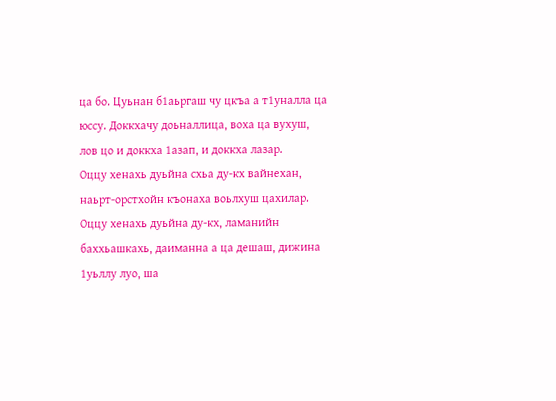ца бо. Цуьнан б1аьргаш чу цкъа а т1уналла ца юссу. Доккхачу доьналлица, воха ца вухуш, лов цо и доккха 1азап, и доккха лазар.
Оццу хенахь дуьйна схьа ду-кх вайнехан, наьрт-орстхойн къонаха воьлхуш цахилар. Оццу хенахь дуьйна ду-кх, ламанийн баххьашкахь, даиманна а ца дешаш, дижина 1уьллу луо, ша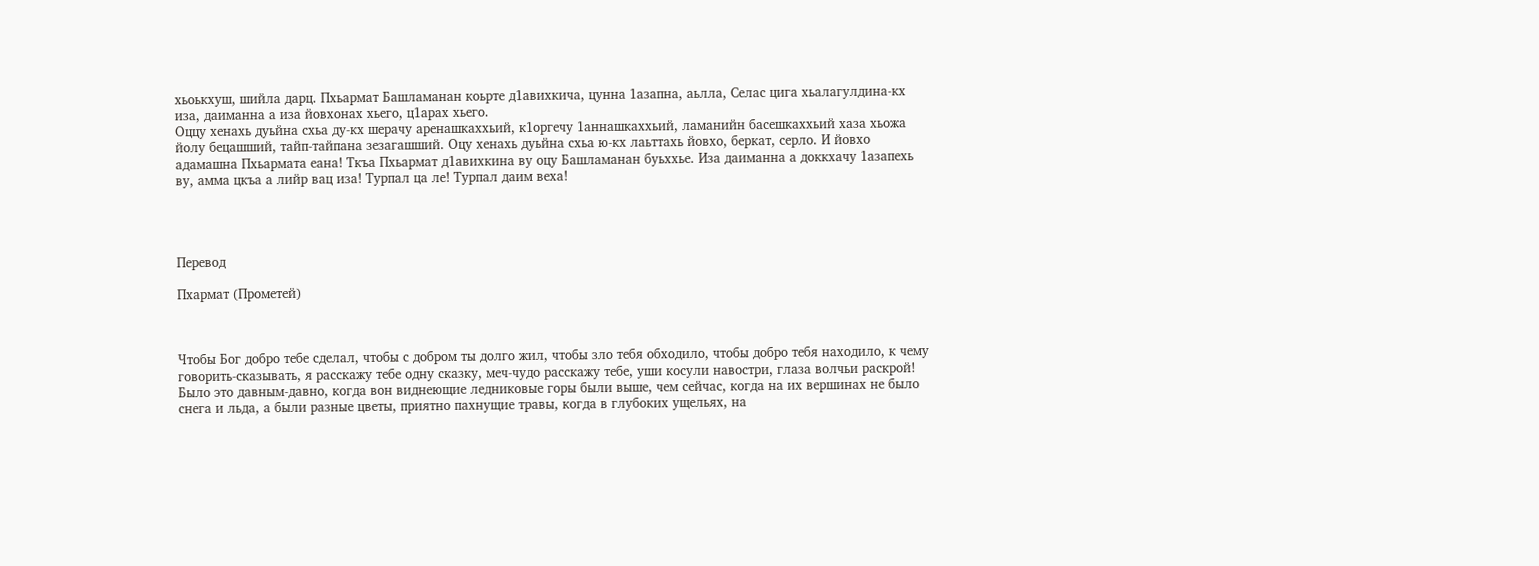хьоькхуш, шийла дарц. Пхьармат Башламанан коьрте д1авихкича, цунна 1азапна, аьлла, Селас цига хьалагулдина-кх иза, даиманна а иза йовхонах хьего, ц1арах хьего.
Оццу хенахь дуьйна схьа ду-кх шерачу аренашкаххьий, к1оргечу 1аннашкаххьий, ламанийн басешкаххьий хаза хьожа йолу бецашший, тайп-тайпана зезагашший. Оцу хенахь дуьйна схьа ю-кх лаьттахь йовхо, беркат, серло. И йовхо адамашна Пхьармата еана! Ткъа Пхьармат д1авихкина ву оцу Башламанан буьххье. Иза даиманна а доккхачу 1азапехь ву, амма цкъа а лийр вац иза! Турпал ца ле! Турпал даим веха!




Перевод

Пхармат (Прометей)



Чтобы Бог добро тебе сделал, чтобы с добром ты долго жил, чтобы зло тебя обходило, чтобы добро тебя находило, к чему говорить-сказывать, я расскажу тебе одну сказку, меч-чудо расскажу тебе, уши косули навостри, глаза волчьи раскрой!
Было это давным-давно, когда вон виднеющие ледниковые горы были выше, чем сейчас, когда на их вершинах не было снега и льда, а были разные цветы, приятно пахнущие травы, когда в глубоких ущельях, на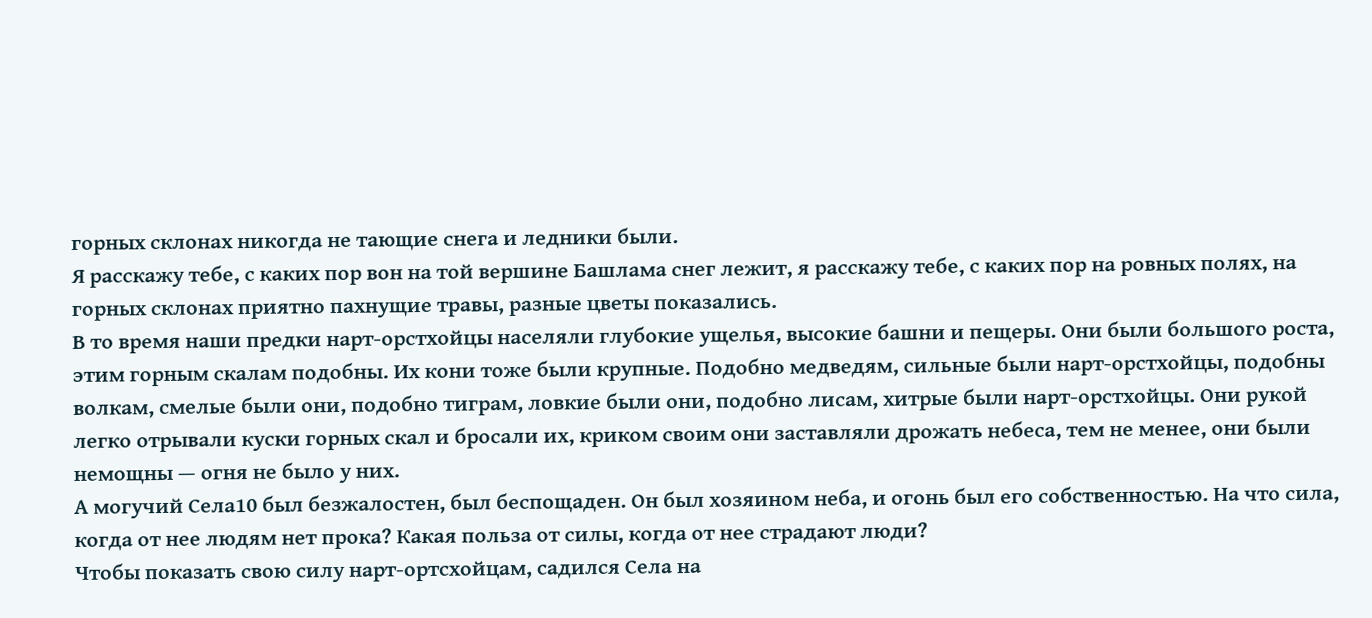горных склонах никогда не тающие снега и ледники были.
Я расскажу тебе, с каких пор вон на той вершине Башлама снег лежит, я расскажу тебе, с каких пор на ровных полях, на горных склонах приятно пахнущие травы, разные цветы показались.
В то время наши предки нарт-орстхойцы населяли глубокие ущелья, высокие башни и пещеры. Они были большого роста, этим горным скалам подобны. Их кони тоже были крупные. Подобно медведям, сильные были нарт-орстхойцы, подобны волкам, смелые были они, подобно тиграм, ловкие были они, подобно лисам, хитрые были нарт-орстхойцы. Они рукой легко отрывали куски горных скал и бросали их, криком своим они заставляли дрожать небеса, тем не менее, они были немощны — огня не было у них.
А могучий Села10 был безжалостен, был беспощаден. Он был хозяином неба, и огонь был его собственностью. На что сила, когда от нее людям нет прока? Какая польза от силы, когда от нее страдают люди?
Чтобы показать свою силу нарт-ортсхойцам, садился Села на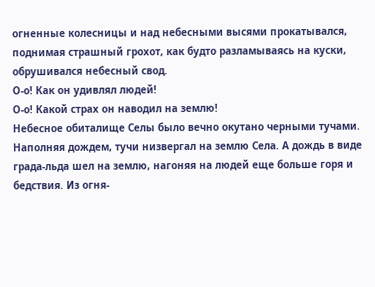огненные колесницы и над небесными высями прокатывался, поднимая страшный грохот, как будто разламываясь на куски, обрушивался небесный свод.
О-о! Как он удивлял людей!
О-о! Какой страх он наводил на землю!
Небесное обиталище Селы было вечно окутано черными тучами. Наполняя дождем, тучи низвергал на землю Села. А дождь в виде града-льда шел на землю, нагоняя на людей еще больше горя и бедствия. Из огня-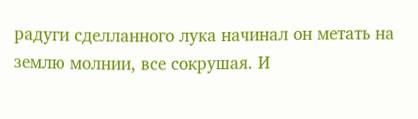радуги сделланного лука начинал он метать на землю молнии, все сокрушая. И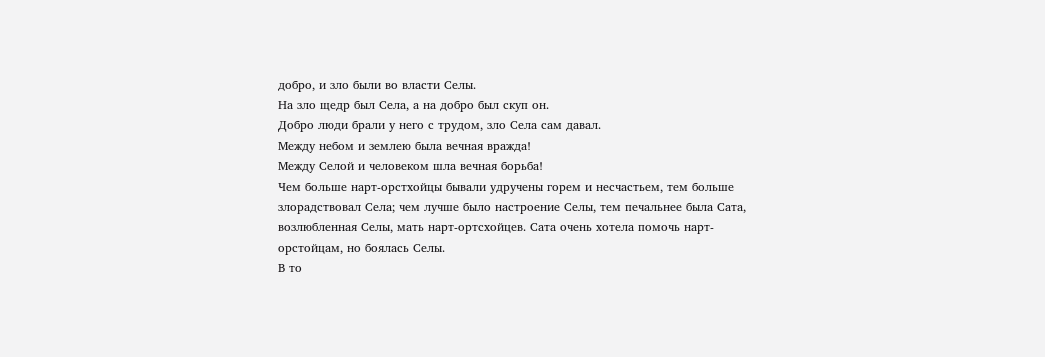добро, и зло были во власти Селы.
На зло щедр был Села, а на добро был скуп он.
Добро люди брали у него с трудом, зло Села сам давал.
Между небом и землею была вечная вражда!
Между Селой и человеком шла вечная борьба!
Чем больше нарт-орстхойцы бывали удручены горем и несчастьем, тем больше злорадствовал Села; чем лучше было настроение Селы, тем печальнее была Сата, возлюбленная Селы, мать нарт-ортсхойцев. Сата очень хотела помочь нарт-орстойцам, но боялась Селы.
В то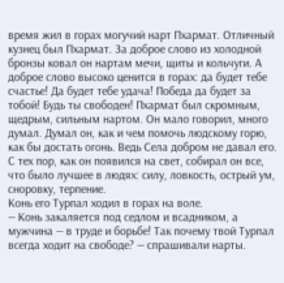время жил в горах могучий нарт Пхармат. Отличный кузнец был Пхармат. За доброе слово из холодной бронзы ковал он нартам мечи, щиты и кольчуги. А доброе слово высоко ценится в горах: да будет тебе счастье! Да будет тебе удача! Победа да будет за тобой! Будь ты свободен! Пхармат был скромным, щедрым, сильным нартом. Он мало говорил, много думал. Думал он, как и чем помочь людскому горю, как бы достать огонь. Ведь Села добром не давал его. С тех пор, как он появился на свет, собирал он все, что было лучшее в людях: силу, ловкость, острый ум, сноровку, терпение.
Конь его Турпал ходил в горах на воле.
— Конь закаляется под седлом и всадником, а мужчина — в труде и борьбе! Так почему твой Турпал всегда ходит на свободе? — спрашивали нарты.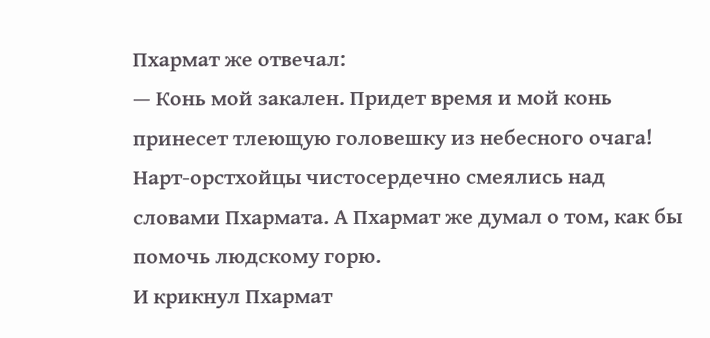Пхармат же отвечал:
— Конь мой закален. Придет время и мой конь принесет тлеющую головешку из небесного очага!
Нарт-орстхойцы чистосердечно смеялись над словами Пхармата. А Пхармат же думал о том, как бы помочь людскому горю.
И крикнул Пхармат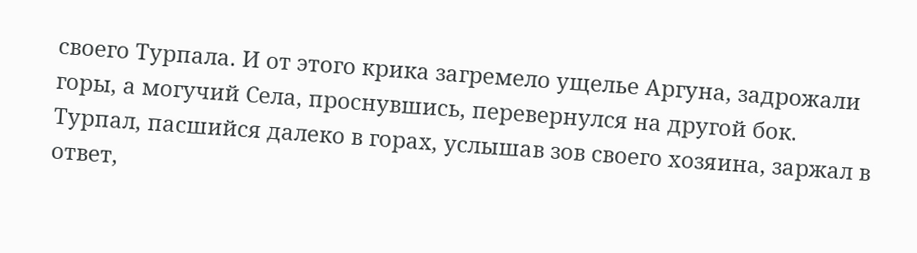своего Турпала. И от этого крика загремело ущелье Аргуна, задрожали горы, а могучий Села, проснувшись, перевернулся на другой бок.
Турпал, пасшийся далеко в горах, услышав зов своего хозяина, заржал в ответ,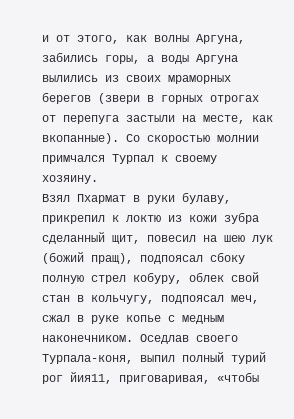и от этого, как волны Аргуна, забились горы, а воды Аргуна вылились из своих мраморных берегов (звери в горных отрогах от перепуга застыли на месте, как вкопанные). Со скоростью молнии примчался Турпал к своему хозяину.
Взял Пхармат в руки булаву, прикрепил к локтю из кожи зубра сделанный щит, повесил на шею лук (божий пращ), подпоясал сбоку полную стрел кобуру, облек свой стан в кольчугу, подпоясал меч, сжал в руке копье с медным наконечником. Оседлав своего Турпала-коня, выпил полный турий рог йия11, приговаривая, «чтобы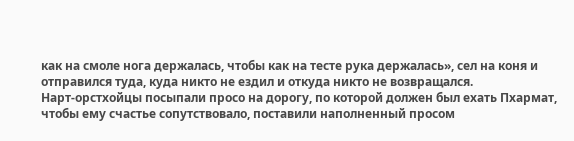как на смоле нога держалась, чтобы как на тесте рука держалась», сел на коня и отправился туда, куда никто не ездил и откуда никто не возвращался.
Нарт-орстхойцы посыпали просо на дорогу, по которой должен был ехать Пхармат, чтобы ему счастье сопутствовало, поставили наполненный просом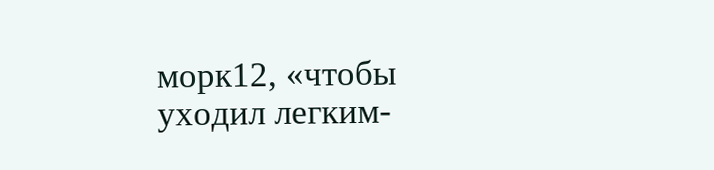морк12, «чтобы уходил легким-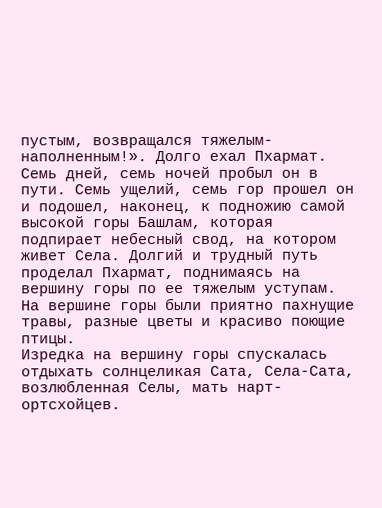пустым, возвращался тяжелым-наполненным!». Долго ехал Пхармат. Семь дней, семь ночей пробыл он в пути. Семь ущелий, семь гор прошел он и подошел, наконец, к подножию самой высокой горы Башлам, которая подпирает небесный свод, на котором живет Села. Долгий и трудный путь проделал Пхармат, поднимаясь на вершину горы по ее тяжелым уступам. На вершине горы были приятно пахнущие травы, разные цветы и красиво поющие птицы.
Изредка на вершину горы спускалась отдыхать солнцеликая Сата, Села-Сата, возлюбленная Селы, мать нарт-ортсхойцев.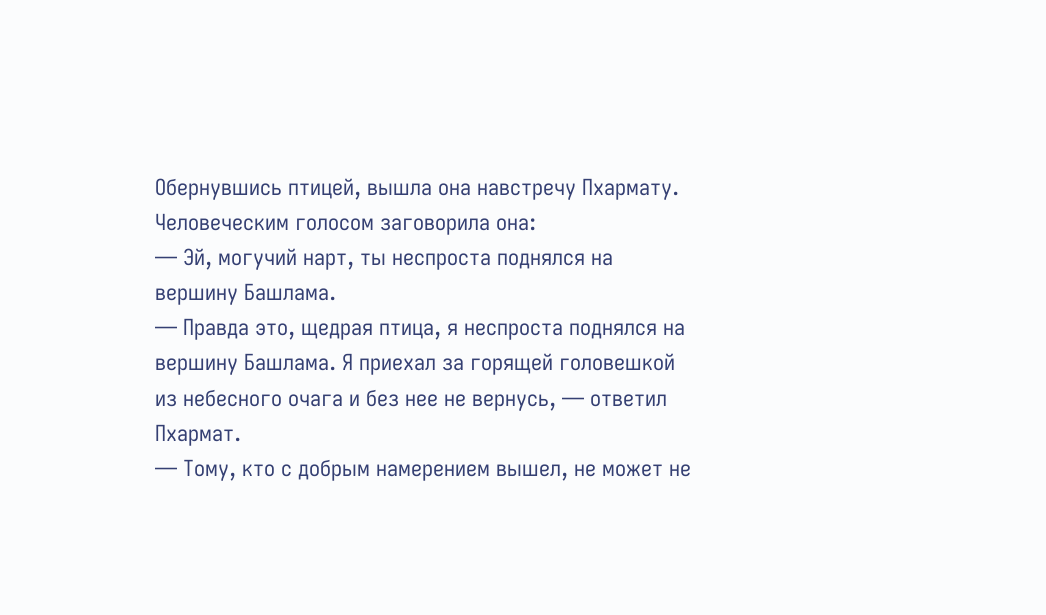Обернувшись птицей, вышла она навстречу Пхармату. Человеческим голосом заговорила она:
— Эй, могучий нарт, ты неспроста поднялся на вершину Башлама.
— Правда это, щедрая птица, я неспроста поднялся на вершину Башлама. Я приехал за горящей головешкой из небесного очага и без нее не вернусь, — ответил Пхармат.
— Тому, кто с добрым намерением вышел, не может не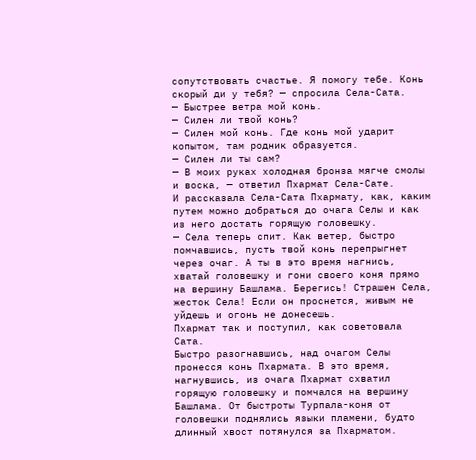сопутствовать счастье. Я помогу тебе. Конь скорый ди у тебя? — спросила Села-Сата.
— Быстрее ветра мой конь.
— Силен ли твой конь?
— Силен мой конь. Где конь мой ударит копытом, там родник образуется.
— Силен ли ты сам?
— В моих руках холодная бронза мягче смолы и воска, — ответил Пхармат Села-Сате.
И рассказала Села-Сата Пхармату, как, каким путем можно добраться до очага Селы и как из него достать горящую головешку.
— Села теперь спит. Как ветер, быстро помчавшись, пусть твой конь перепрыгнет через очаг. А ты в это время нагнись, хватай головешку и гони своего коня прямо на вершину Башлама. Берегись! Страшен Села, жесток Села! Если он проснется, живым не уйдешь и огонь не донесешь.
Пхармат так и поступил, как советовала Сата.
Быстро разогнавшись, над очагом Селы пронесся конь Пхармата. В это время, нагнувшись, из очага Пхармат схватил горящую головешку и помчался на вершину Башлама. От быстроты Турпала-коня от головешки поднялись языки пламени, будто длинный хвост потянулся за Пхарматом.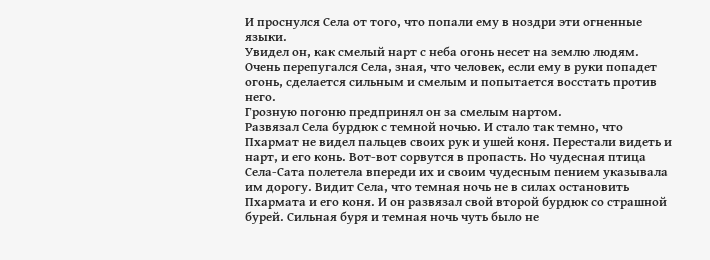И проснулся Села от того, что попали ему в ноздри эти огненные языки.
Увидел он, как смелый нарт с неба огонь несет на землю людям.
Очень перепугался Села, зная, что человек, если ему в руки попадет огонь, сделается сильным и смелым и попытается восстать против него.
Грозную погоню предпринял он за смелым нартом.
Развязал Села бурдюк с темной ночью. И стало так темно, что Пхармат не видел пальцев своих рук и ушей коня. Перестали видеть и нарт, и его конь. Вот-вот сорвутся в пропасть. Но чудесная птица Села-Сата полетела впереди их и своим чудесным пением указывала им дорогу. Видит Села, что темная ночь не в силах остановить Пхармата и его коня. И он развязал свой второй бурдюк со страшной бурей. Сильная буря и темная ночь чуть было не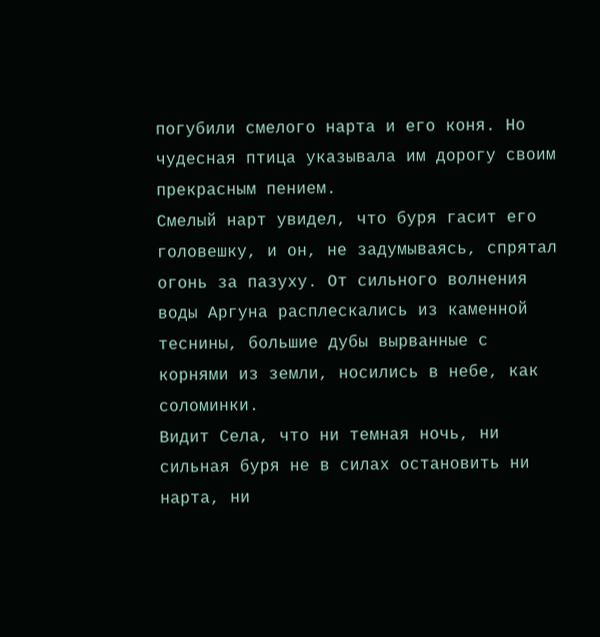погубили смелого нарта и его коня. Но чудесная птица указывала им дорогу своим прекрасным пением.
Смелый нарт увидел, что буря гасит его головешку, и он, не задумываясь, спрятал огонь за пазуху. От сильного волнения воды Аргуна расплескались из каменной теснины, большие дубы вырванные с корнями из земли, носились в небе, как соломинки.
Видит Села, что ни темная ночь, ни сильная буря не в силах остановить ни нарта, ни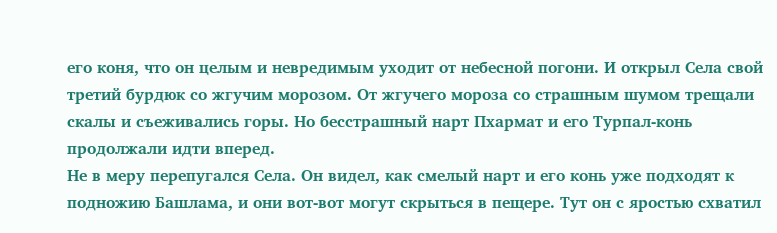его коня, что он целым и невредимым уходит от небесной погони. И открыл Села свой третий бурдюк со жгучим морозом. От жгучего мороза со страшным шумом трещали скалы и съеживались горы. Но бесстрашный нарт Пхармат и его Турпал-конь продолжали идти вперед.
Не в меру перепугался Села. Он видел, как смелый нарт и его конь уже подходят к подножию Башлама, и они вот-вот могут скрыться в пещере. Тут он с яростью схватил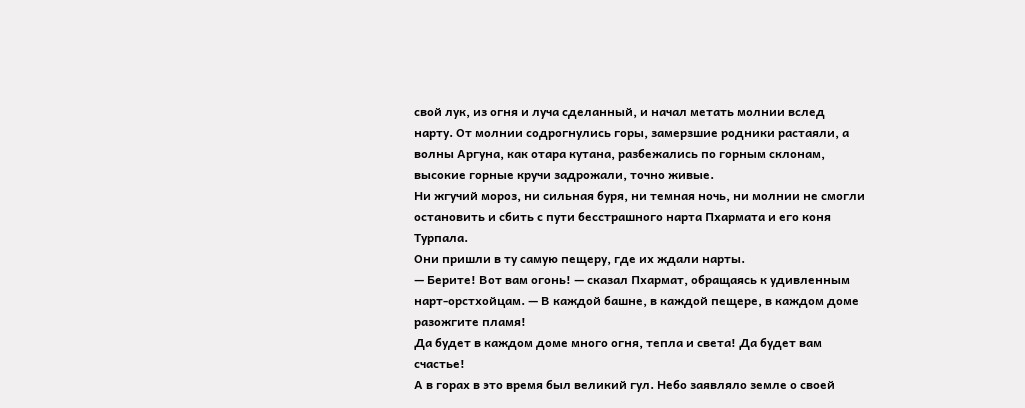свой лук, из огня и луча сделанный, и начал метать молнии вслед нарту. От молнии содрогнулись горы, замерзшие родники растаяли, а волны Аргуна, как отара кутана, разбежались по горным склонам, высокие горные кручи задрожали, точно живые.
Ни жгучий мороз, ни сильная буря, ни темная ночь, ни молнии не смогли остановить и сбить с пути бесстрашного нарта Пхармата и его коня Турпала.
Они пришли в ту самую пещеру, где их ждали нарты.
— Берите! Вот вам огонь! — сказал Пхармат, обращаясь к удивленным нарт-орстхойцам. — В каждой башне, в каждой пещере, в каждом доме разожгите пламя!
Да будет в каждом доме много огня, тепла и света! Да будет вам счастье!
А в горах в это время был великий гул. Небо заявляло земле о своей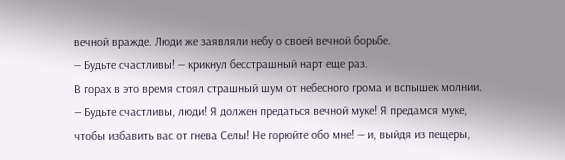вечной вражде. Люди же заявляли небу о своей вечной борьбе.
— Будьте счастливы! — крикнул бесстрашный нарт еще раз.
В горах в это время стоял страшный шум от небесного грома и вспышек молнии.
— Будьте счастливы, люди! Я должен предаться вечной муке! Я предамся муке, чтобы избавить вас от гнева Селы! Не горюйте обо мне! — и, выйдя из пещеры,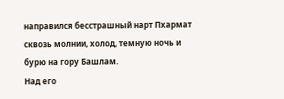направился бесстрашный нарт Пхармат сквозь молнии, холод, темную ночь и бурю на гору Башлам.
Над его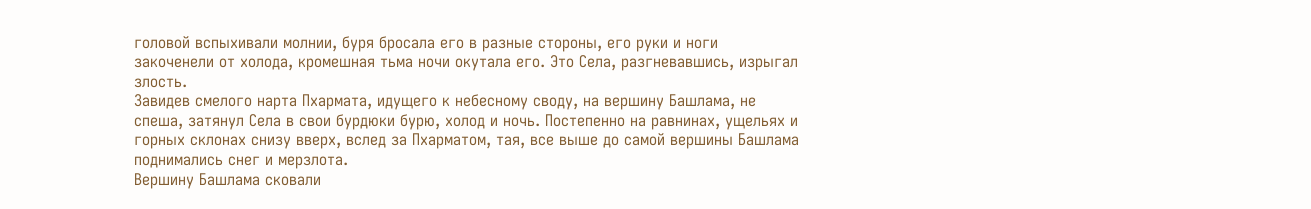головой вспыхивали молнии, буря бросала его в разные стороны, его руки и ноги закоченели от холода, кромешная тьма ночи окутала его. Это Села, разгневавшись, изрыгал злость.
Завидев смелого нарта Пхармата, идущего к небесному своду, на вершину Башлама, не спеша, затянул Села в свои бурдюки бурю, холод и ночь. Постепенно на равнинах, ущельях и горных склонах снизу вверх, вслед за Пхарматом, тая, все выше до самой вершины Башлама поднимались снег и мерзлота.
Вершину Башлама сковали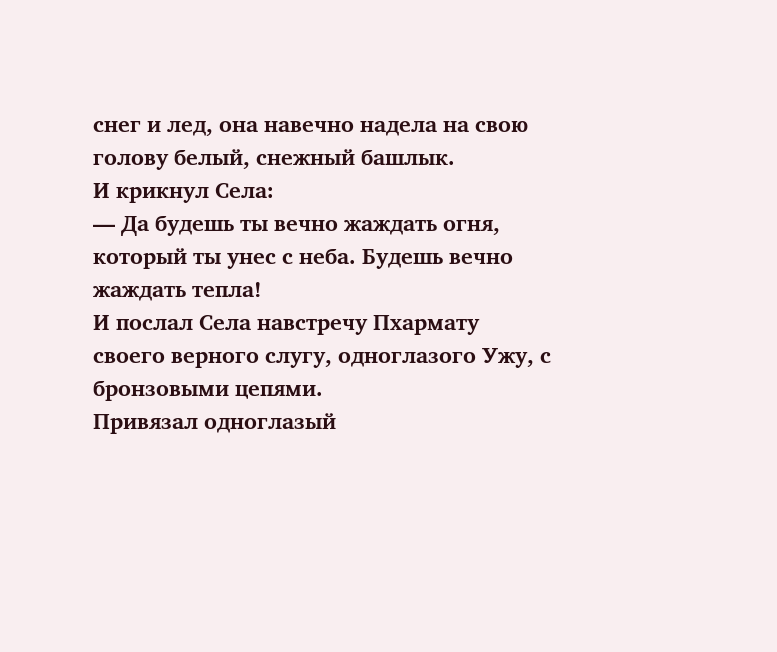снег и лед, она навечно надела на свою голову белый, снежный башлык.
И крикнул Села:
— Да будешь ты вечно жаждать огня, который ты унес с неба. Будешь вечно жаждать тепла!
И послал Села навстречу Пхармату своего верного слугу, одноглазого Ужу, с бронзовыми цепями.
Привязал одноглазый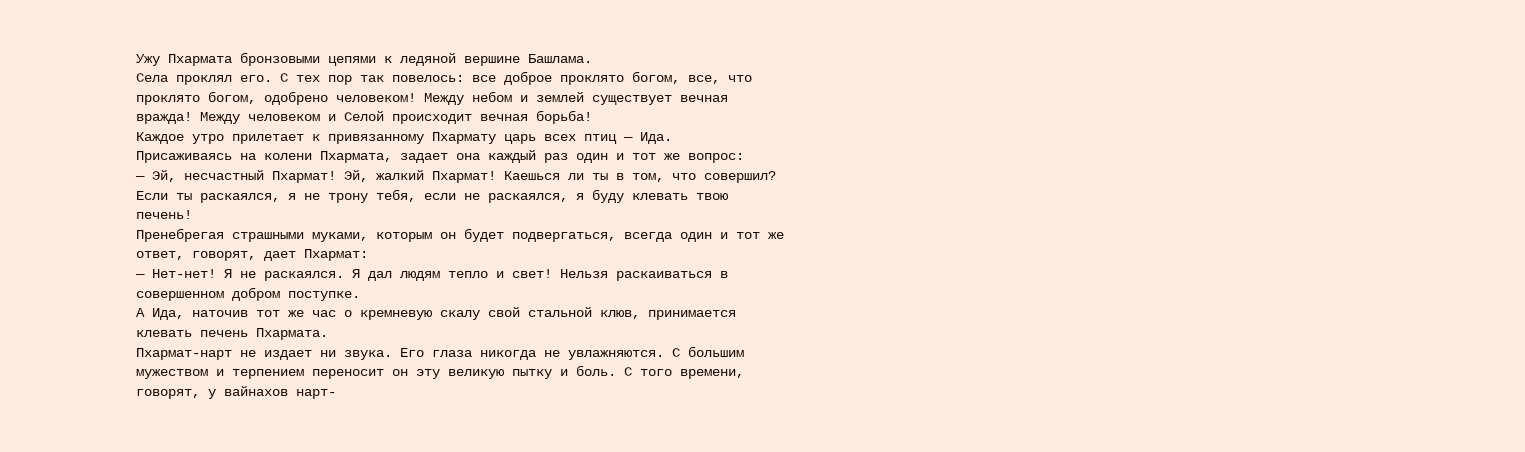Ужу Пхармата бронзовыми цепями к ледяной вершине Башлама.
Села проклял его. С тех пор так повелось: все доброе проклято богом, все, что проклято богом, одобрено человеком! Между небом и землей существует вечная вражда! Между человеком и Селой происходит вечная борьба!
Каждое утро прилетает к привязанному Пхармату царь всех птиц — Ида.
Присаживаясь на колени Пхармата, задает она каждый раз один и тот же вопрос:
— Эй, несчастный Пхармат! Эй, жалкий Пхармат! Каешься ли ты в том, что совершил? Если ты раскаялся, я не трону тебя, если не раскаялся, я буду клевать твою печень!
Пренебрегая страшными муками, которым он будет подвергаться, всегда один и тот же ответ, говорят, дает Пхармат:
— Нет-нет! Я не раскаялся. Я дал людям тепло и свет! Нельзя раскаиваться в совершенном добром поступке.
А Ида, наточив тот же час о кремневую скалу свой стальной клюв, принимается клевать печень Пхармата.
Пхармат-нарт не издает ни звука. Его глаза никогда не увлажняются. С большим мужеством и терпением переносит он эту великую пытку и боль. С того времени, говорят, у вайнахов нарт-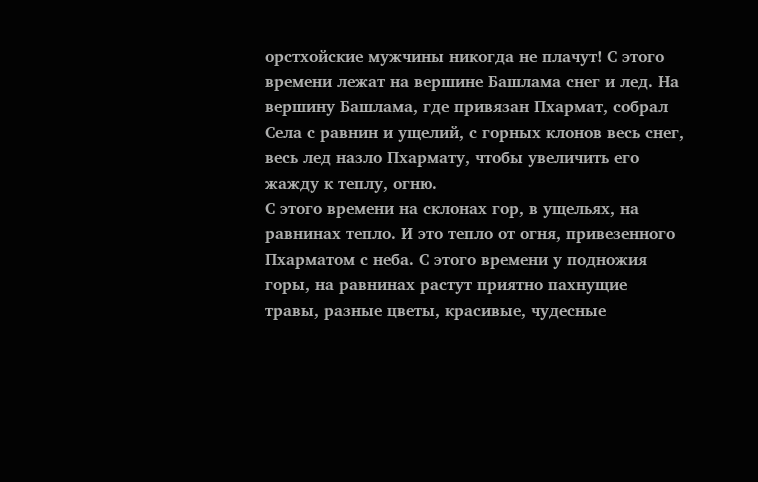орстхойские мужчины никогда не плачут! С этого времени лежат на вершине Башлама снег и лед. На вершину Башлама, где привязан Пхармат, собрал Села с равнин и ущелий, с горных клонов весь снег, весь лед назло Пхармату, чтобы увеличить его жажду к теплу, огню.
С этого времени на склонах гор, в ущельях, на равнинах тепло. И это тепло от огня, привезенного Пхарматом с неба. С этого времени у подножия горы, на равнинах растут приятно пахнущие травы, разные цветы, красивые, чудесные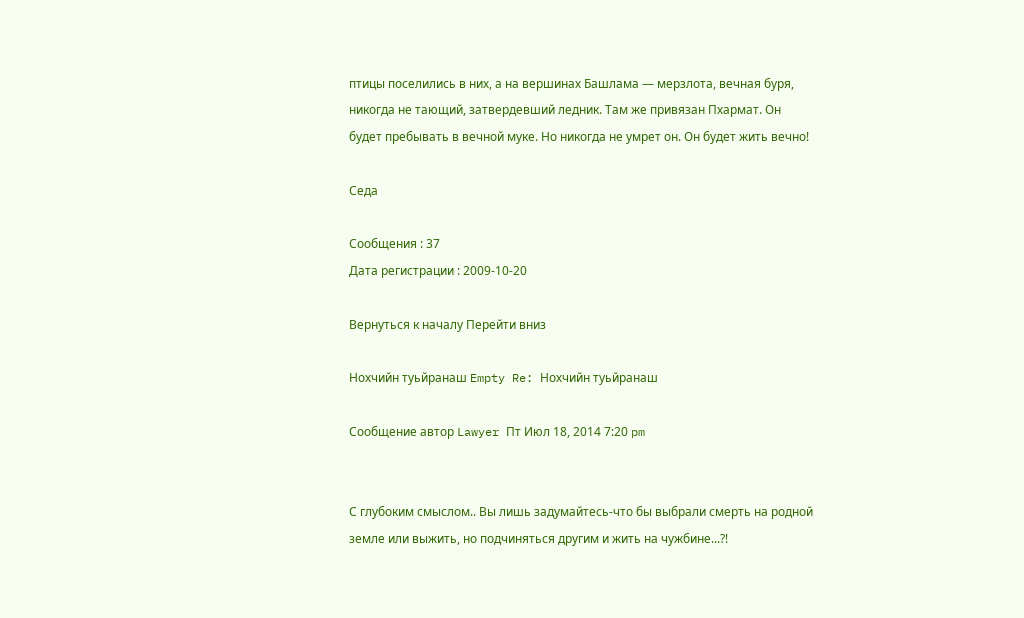птицы поселились в них, а на вершинах Башлама — мерзлота, вечная буря, никогда не тающий, затвердевший ледник. Там же привязан Пхармат. Он будет пребывать в вечной муке. Но никогда не умрет он. Он будет жить вечно!

Седа

Сообщения : 37
Дата регистрации : 2009-10-20

Вернуться к началу Перейти вниз

Нохчийн туьйранаш Empty Re: Нохчийн туьйранаш

Сообщение автор Lawyer Пт Июл 18, 2014 7:20 pm


С глубоким смыслом.. Вы лишь задумайтесь-что бы выбрали смерть на родной земле или выжить, но подчиняться другим и жить на чужбине...?!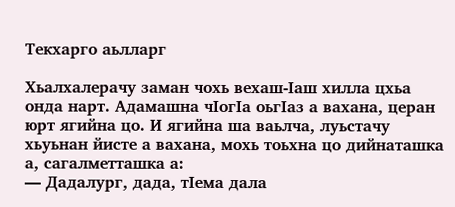Текхарго аьлларг

Хьалхалерачу заман чохь вехаш-Iaш хилла цхьа онда нарт. Адамашна чIогIа оьгIаз а вахана, церан юрт ягийна цо. И ягийна ша ваьлча, луьстачу хьуьнан йисте а вахана, мохь тоьхна цо дийнаташка а, сагалметташка а:
— Дадалург, дада, тIема дала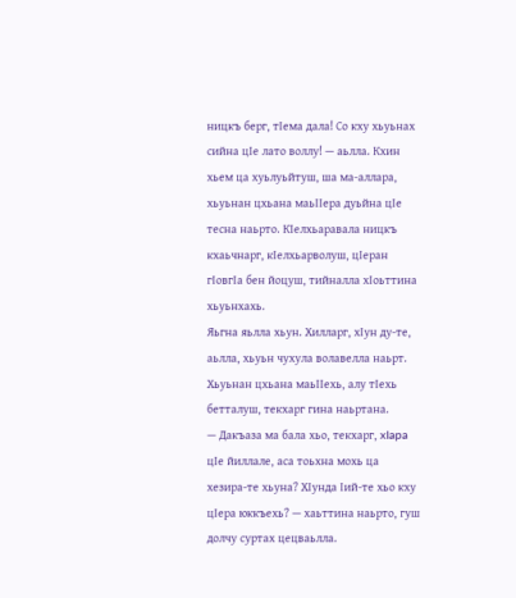ницкъ берг, тIема дала! Со кху хьуьнах сийна цIе лато воллу! — аьлла. Кхин хьем ца хуьлуьйтуш, ша ма-аллара, хьуьнан цхьана маьIIера дуьйна цIе тесна наьрто. КIелхьаравала ницкъ кхаьчнарг, кIелхьарволуш, цIеран гIовгIа бен йоцуш, тийналла хIоьттина хьуьнхахь.
Яьгна яьлла хьун. Хилларг, хIун ду-те, аьлла, хьуьн чухула волавелла наьрт. Хьуьнан цхьана маьIIехь, алу тIехь бетталуш, текхарг гина наьртана.
— Дакъаза ма бала хьо, текхарг, xIapa цIе йиллале, аса тоьхна мохь ца хезира-те хьуна? ХIунда Iий-те хьо кху цIера юккъехь? — хаьттина наьрто, гуш долчу суртах цецваьлла.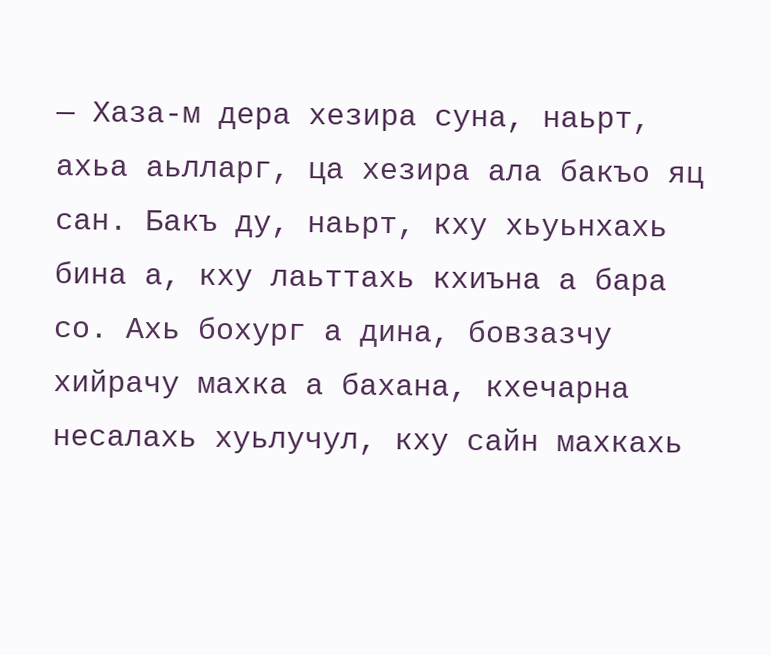— Хаза-м дера хезира суна, наьрт, ахьа аьлларг, ца хезира ала бакъо яц сан. Бакъ ду, наьрт, кху хьуьнхахь бина а, кху лаьттахь кхиъна а бара со. Ахь бохург а дина, бовзазчу хийрачу махка а бахана, кхечарна несалахь хуьлучул, кху сайн махкахь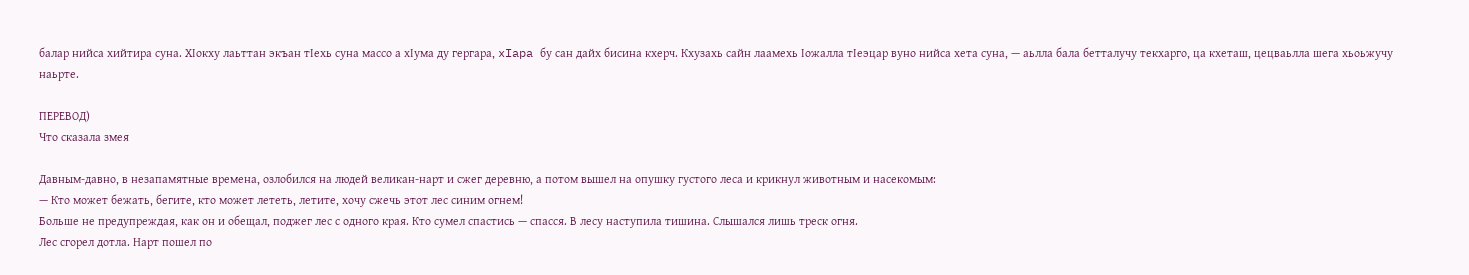балар нийса хийтира суна. ХIокху лаьттан экъан тIехь суна массо а хIума ду гергара, xIapa бу сан дайх бисина кхерч. Кхузахь сайн лаамехь Iожалла тIеэцар вуно нийса хета суна, — аьлла бала бетталучу текхарго, ца кхеташ, цецваьлла шега хьоьжучу наьрте.

ПЕРЕВОД)
Что сказала змея

Давным-давно, в незапамятные времена, озлобился на людей великан-нарт и сжег деревню, а потом вышел на опушку густого леса и крикнул животным и насекомым:
— Кто может бежать, бегите, кто может лететь, летите, хочу сжечь этот лес синим огнем!
Больше не предупреждая, как он и обещал, поджег лес с одного края. Кто сумел спастись — спасся. В лесу наступила тишина. Слышался лишь треск огня.
Лес сгорел дотла. Нарт пошел по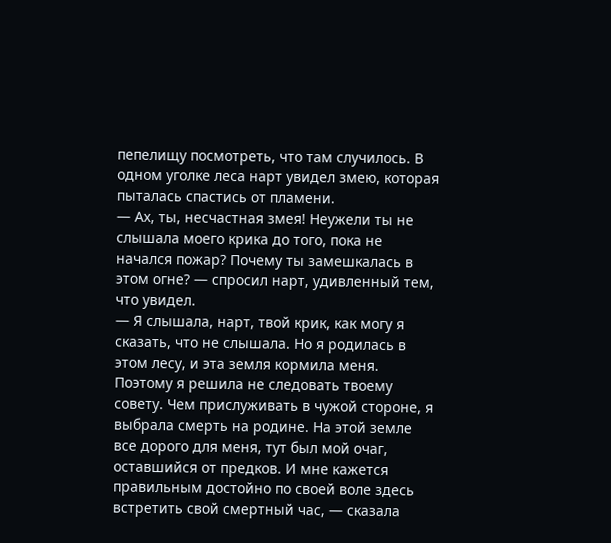пепелищу посмотреть, что там случилось. В одном уголке леса нарт увидел змею, которая пыталась спастись от пламени.
— Ах, ты, несчастная змея! Неужели ты не слышала моего крика до того, пока не начался пожар? Почему ты замешкалась в этом огне? — спросил нарт, удивленный тем, что увидел.
— Я слышала, нарт, твой крик, как могу я сказать, что не слышала. Но я родилась в этом лесу, и эта земля кормила меня. Поэтому я решила не следовать твоему совету. Чем прислуживать в чужой стороне, я выбрала смерть на родине. На этой земле все дорого для меня, тут был мой очаг, оставшийся от предков. И мне кажется правильным достойно по своей воле здесь встретить свой смертный час, — сказала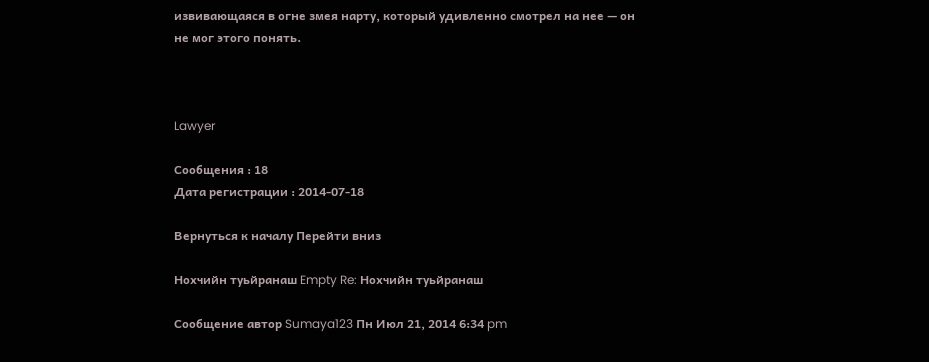извивающаяся в огне змея нарту, который удивленно смотрел на нее — он не мог этого понять.



Lawyer

Сообщения : 18
Дата регистрации : 2014-07-18

Вернуться к началу Перейти вниз

Нохчийн туьйранаш Empty Re: Нохчийн туьйранаш

Сообщение автор Sumaya123 Пн Июл 21, 2014 6:34 pm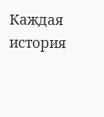Каждая история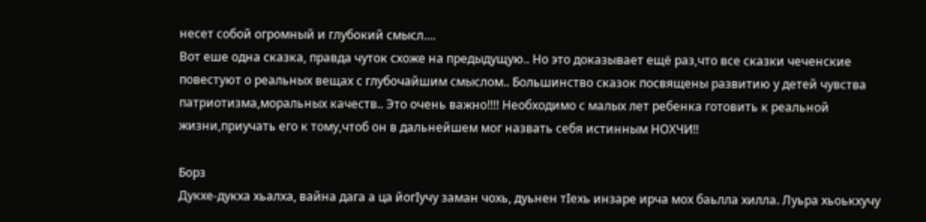несет собой огромный и глубокий смысл....
Вот еше одна сказка, правда чуток схоже на предыдущую.. Но это доказывает ещё раз,что все сказки чеченские повестуют о реальных вещах с глубочайшим смыслом.. Большинство сказок посвящены развитию у детей чувства патриотизма,моральных качеств.. Это очень важно!!!! Необходимо с малых лет ребенка готовить к реальной жизни,приучать его к тому,чтоб он в дальнейшем мог назвать себя истинным НОХЧИ!!

Борз
Дукхе-дукха хьалха, вайна дага а ца йогIучу заман чохь, дуьнен тIехь инзаре ирча мох баьлла хилла. Луьра хьоькхучу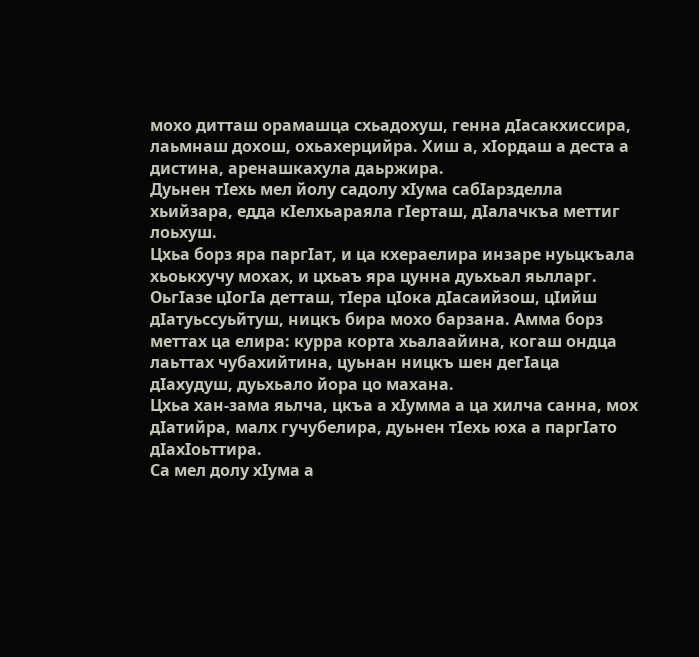мохо дитташ орамашца схьадохуш, генна дIасакхиссира, лаьмнаш дохош, охьахерцийра. Хиш а, хIордаш а деста а дистина, аренашкахула даьржира.
Дуьнен тIехь мел йолу садолу хIума сабIарзделла хьийзара, едда кIелхьараяла гIерташ, дIалачкъа меттиг лоьхуш.
Цхьа борз яра паргIат, и ца кхераелира инзаре нуьцкъала хьоькхучу мохах, и цхьаъ яра цунна дуьхьал яьлларг. ОьгIазе цIогIа детташ, тIера цIока дIасаийзош, цIийш дIатуьссуьйтуш, ницкъ бира мохо барзана. Амма борз меттах ца елира: курра корта хьалаайина, когаш ондца лаьттах чубахийтина, цуьнан ницкъ шен дегIаца дIахудуш, дуьхьало йора цо махана.
Цхьа хан-зама яьлча, цкъа а хIумма а ца хилча санна, мох дIатийра, малх гучубелира, дуьнен тIехь юха а паргIато дIахIоьттира.
Са мел долу хIума а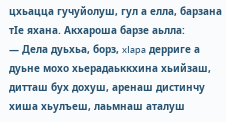цхьацца гучуйолуш, гул а елла, барзана тIе яхана. Акхароша барзе аьлла:
— Дела дуьхьа, борз, xIapa дерриге а дуьне мохо хьерадаьккхина хьийзаш, дитташ бух дохуш, аренаш дистинчу хиша хьулъеш, лаьмнаш аталуш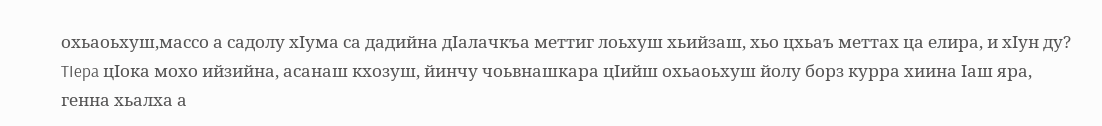охьаоьхуш,массо а садолу хIума са дадийна дIалачкъа меттиг лоьхуш хьийзаш, хьо цхьаъ меттах ца елира, и хIун ду?
TIepa цIока мохо ийзийна, асанаш кхозуш, йинчу чоьвнашкара цIийш охьаоьхуш йолу борз курра хиина Iaш яра, генна хьалха а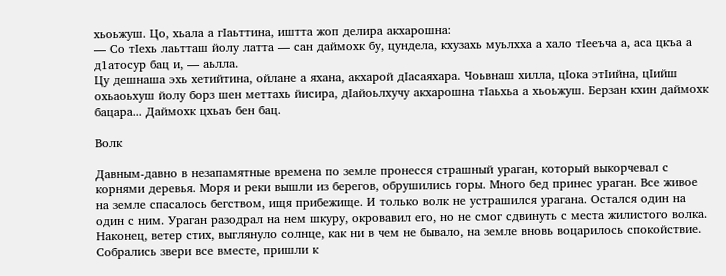хьоьжуш. Цо, хьала а гIаьттина, иштта жоп делира акхарошна:
— Со тIехь лаьтташ йолу латта — сан даймохк бу, цундела, кхузахь муьлхха а хало тIееъча а, аса цкъа а д1атосур бац и, — аьлла.
Цу дешнаша эхь хетийтина, ойлане а яхана, акхарой дIасаяхара. Чоьвнаш хилла, цIока этIийна, цIийш охьаоьхуш йолу борз шен меттахь йисира, дIайоьлхучу акхарошна тIаьхьа а хьоьжуш. Берзан кхин даймохк бацара... Даймохк цхьаъ бен бац.

Волк

Давным-давно в незапамятные времена по земле пронесся страшный ураган, который выкорчевал с корнями деревья. Моря и реки вышли из берегов, обрушились горы. Много бед принес ураган. Все живое на земле спасалось бегством, ищя прибежище. И только волк не устрашился урагана. Остался один на один с ним. Ураган разодрал на нем шкуру, окровавил его, но не смог сдвинуть с места жилистого волка.
Наконец, ветер стих, выглянуло солнце, как ни в чем не бывало, на земле вновь воцарилось спокойствие.
Собрались звери все вместе, пришли к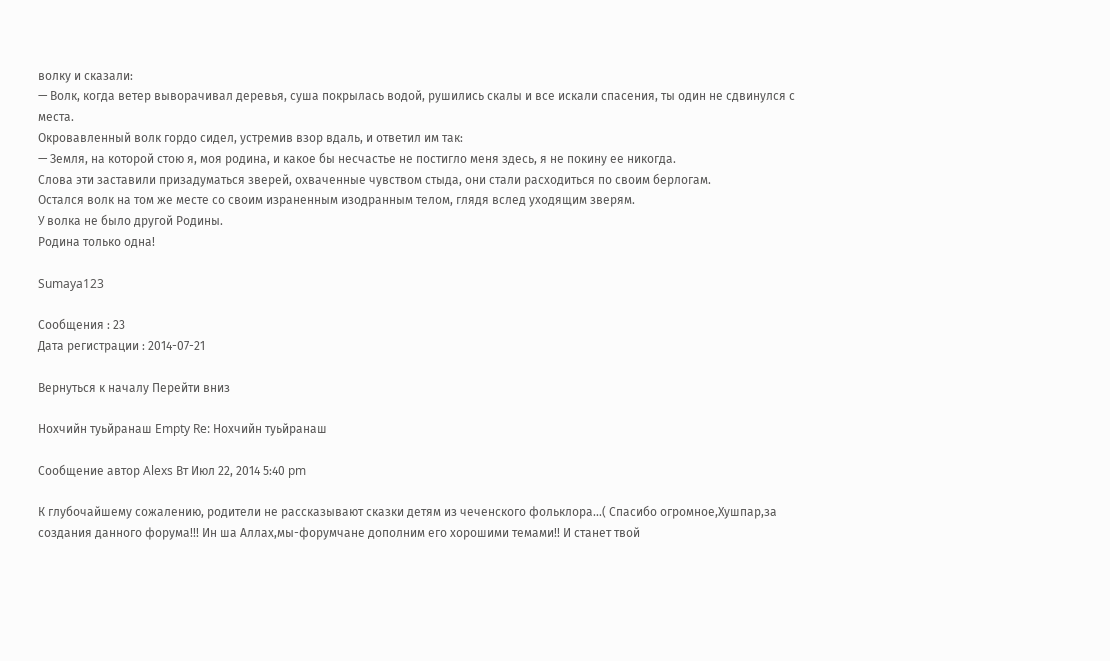волку и сказали:
— Волк, когда ветер выворачивал деревья, суша покрылась водой, рушились скалы и все искали спасения, ты один не сдвинулся с места.
Окровавленный волк гордо сидел, устремив взор вдаль, и ответил им так:
— Земля, на которой стою я, моя родина, и какое бы несчастье не постигло меня здесь, я не покину ее никогда.
Слова эти заставили призадуматься зверей, охваченные чувством стыда, они стали расходиться по своим берлогам.
Остался волк на том же месте со своим израненным изодранным телом, глядя вслед уходящим зверям.
У волка не было другой Родины.
Родина только одна!

Sumaya123

Сообщения : 23
Дата регистрации : 2014-07-21

Вернуться к началу Перейти вниз

Нохчийн туьйранаш Empty Re: Нохчийн туьйранаш

Сообщение автор Alexs Вт Июл 22, 2014 5:40 pm

К глубочайшему сожалению, родители не рассказывают сказки детям из чеченского фольклора...( Спасибо огромное,Хушпар,за создания данного форума!!! Ин ша Аллах,мы-форумчане дополним его хорошими темами!! И станет твой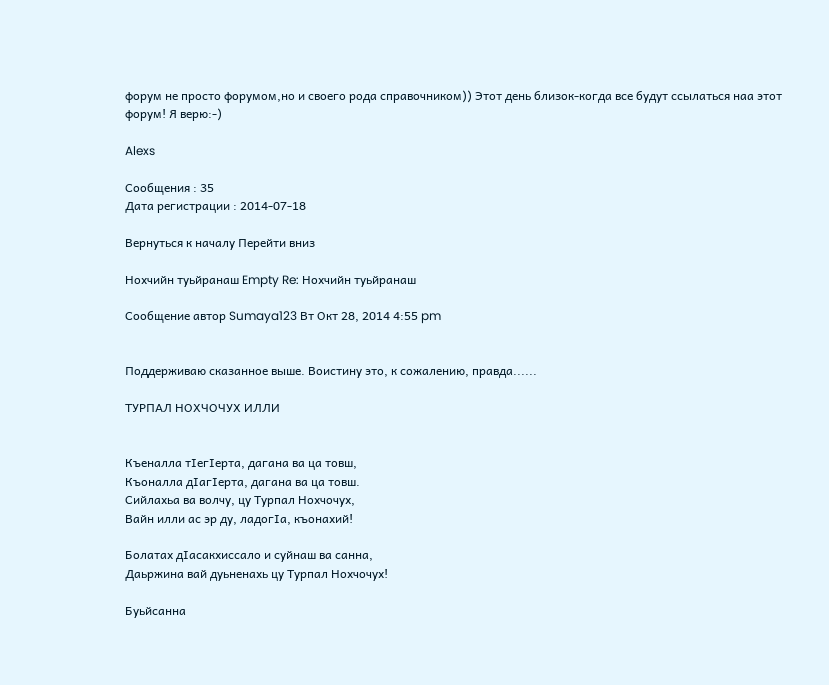форум не просто форумом,но и своего рода справочником)) Этот день близок-когда все будут ссылаться наа этот форум! Я верю:-)

Alexs

Сообщения : 35
Дата регистрации : 2014-07-18

Вернуться к началу Перейти вниз

Нохчийн туьйранаш Empty Re: Нохчийн туьйранаш

Сообщение автор Sumaya123 Вт Окт 28, 2014 4:55 pm


Поддерживаю сказанное выше. Воистину это, к сожалению, правда......

ТУРПАЛ НОХЧОЧУX ИЛЛИ


Къеналла тIегIерта, дагана ва ца товш,
Къоналла дIагIерта, дагана ва ца товш.
Сийлахьа ва волчу, цу Турпал Нохчочух,
Вайн илли ас эр ду, ладогIа, къонахий!

Болатах дIасакхиссало и суйнаш ва санна,
Даьржина вай дуьненахь цу Турпал Нохчочух!

Буьйсанна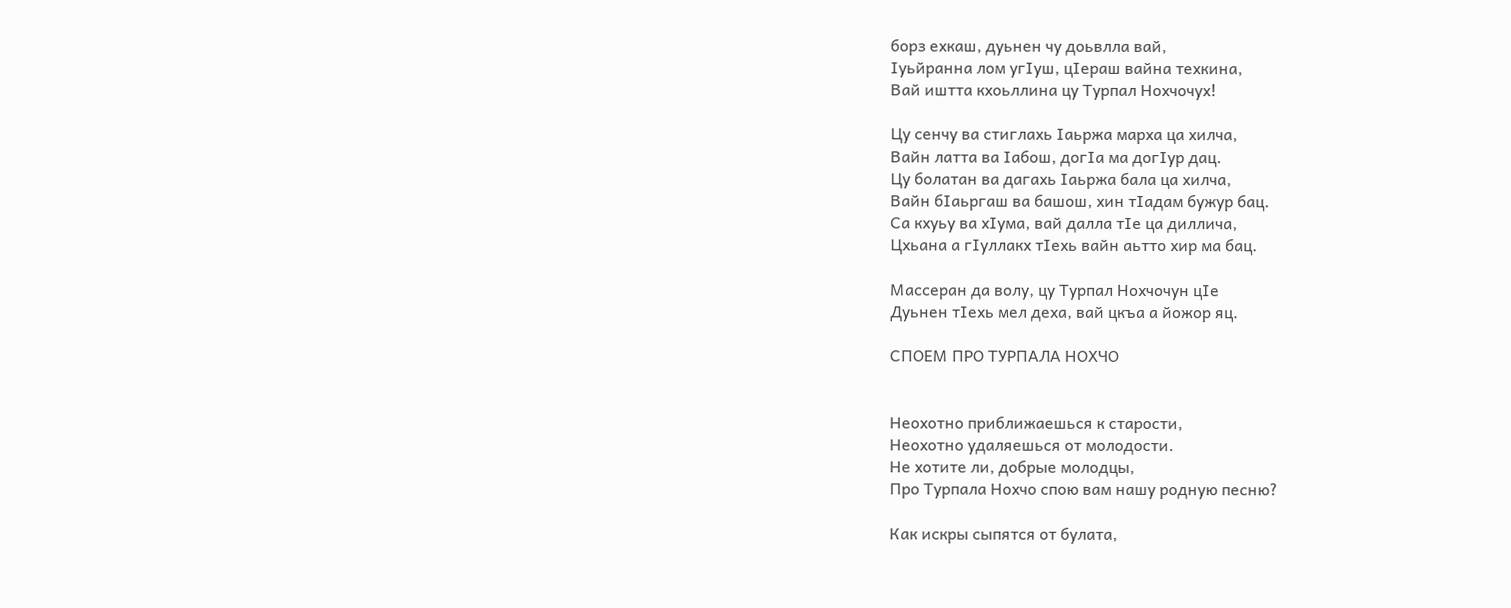борз ехкаш, дуьнен чу доьвлла вай,
Iуьйранна лом угIуш, цIераш вайна техкина,
Вай иштта кхоьллина цу Турпал Нохчочух!

Цу сенчу ва стиглахь Iаьржа марха ца хилча,
Вайн латта ва Iабош, догIа ма догIур дац.
Цу болатан ва дагахь Iаьржа бала ца хилча,
Вайн бIаьргаш ва башош, хин тIадам бужур бац.
Са кхуьу ва хIума, вай далла тIе ца диллича,
Цхьана а гIуллакх тIехь вайн аьтто хир ма бац.

Массеран да волу, цу Турпал Нохчочун цIе
Дуьнен тIехь мел деха, вай цкъа а йожор яц.

СПОЕМ ПРО ТУРПАЛА НОХЧО


Неохотно приближаешься к старости,
Неохотно удаляешься от молодости.
Не хотите ли, добрые молодцы,
Про Турпала Нохчо спою вам нашу родную песню?

Как искры сыпятся от булата,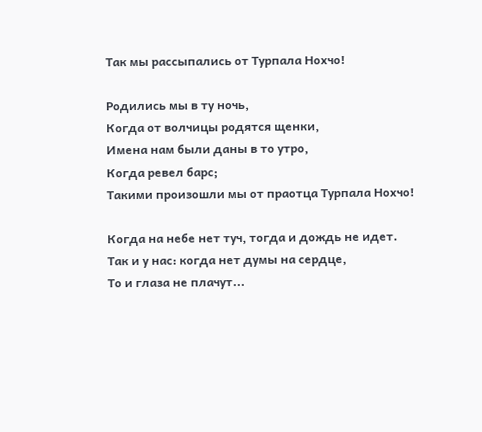Так мы рассыпались от Турпала Нохчо!

Родились мы в ту ночь,
Когда от волчицы родятся щенки,
Имена нам были даны в то утро,
Когда ревел барс;
Такими произошли мы от праотца Турпала Нохчо!

Когда на небе нет туч, тогда и дождь не идет.
Так и у нас: когда нет думы на сердце,
То и глаза не плачут...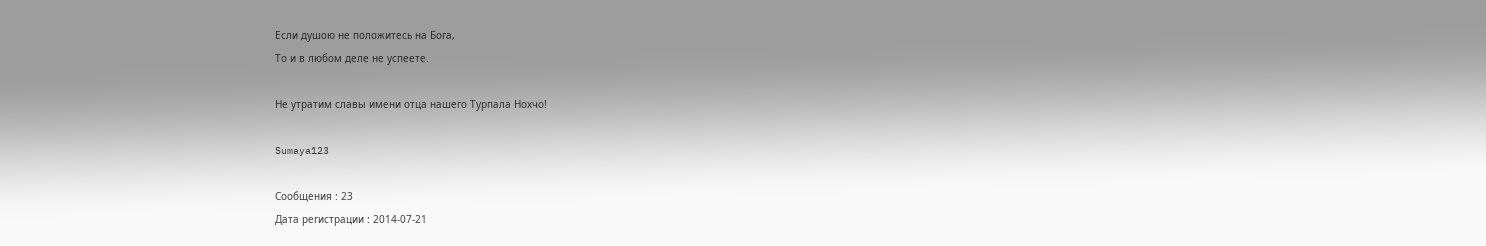Если душою не положитесь на Бога,
То и в любом деле не успеете.

Не утратим славы имени отца нашего Турпала Нохчо!

Sumaya123

Сообщения : 23
Дата регистрации : 2014-07-21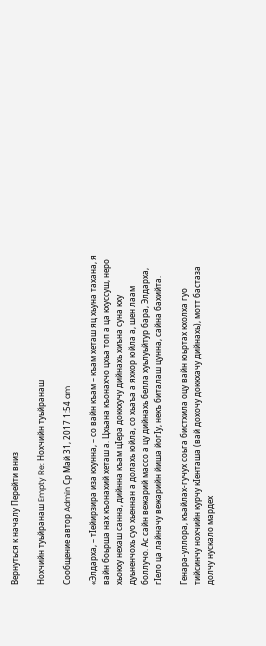Вернуться к началу Перейти вниз

Нохчийн туьйранаш Empty Re: Нохчийн туьйранаш

Сообщение автор Admin Ср Май 31, 2017 1:54 am

«Элдарха, – тIейирзира иза кхунна, – со вайн къам – къам хеташ яц хьуна тахана, я вайн боьрша нах къонахий хеташ а. Цхьана къонахчо цхьа топ а ца кхуссуш, неро хьокху нехаш санна, дийнна къам цIера доккхучу дийнахь хиъна суна кху дуьненчохь суо хьеннан а долахь юйла, со хьаъа а яхкор юйла а, шен лаам боллучо. Ас сайн вежарий массо а цу дийнахь белла хуьлуьйтур бара, Элдарха, гIело ца лайначу вежарийн йиша йогIу, некъ биталаш цунна, сайна бахийта.

Генара-уллора, къайлах-гучух соьга бистхила оцу вайн юьртах кхолха гуо тийсинчу нохчийн курчу кIенташа (вай дохочу доккхачу дийнахь), мотт бастаза долчу нускало мардех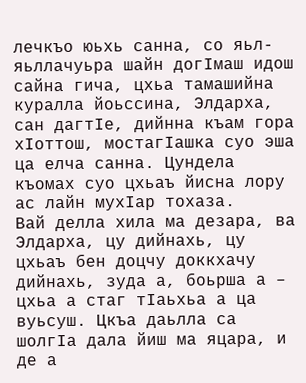лечкъо юьхь санна, со яьл-яьллачуьра шайн догIмаш идош сайна гича, цхьа тамашийна куралла йоьссина, Элдарха, сан дагтIе, дийнна къам гора хIоттош, мостагIашка суо эша ца елча санна. Цундела къомах суо цхьаъ йисна лору ас лайн мухIар тохаза.
Вай делла хила ма дезара, ва Элдарха, цу дийнахь, цу цхьаъ бен доцчу доккхачу дийнахь, зуда а, боьрша а – цхьа а стаг тIаьхьа а ца вуьсуш. Цкъа даьлла са шолгIа дала йиш ма яцара, и де а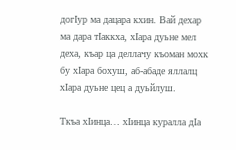догIур ма дацара кхин. Вай дехар ма дара тIаккха, хIара дуьне мел деха, къар ца деллачу къоман мохк бу хIара бохуш, аб-абаде яллалц хIара дуьне цец а дуьйлуш.

Ткъа хIинца… хIинца куралла дIа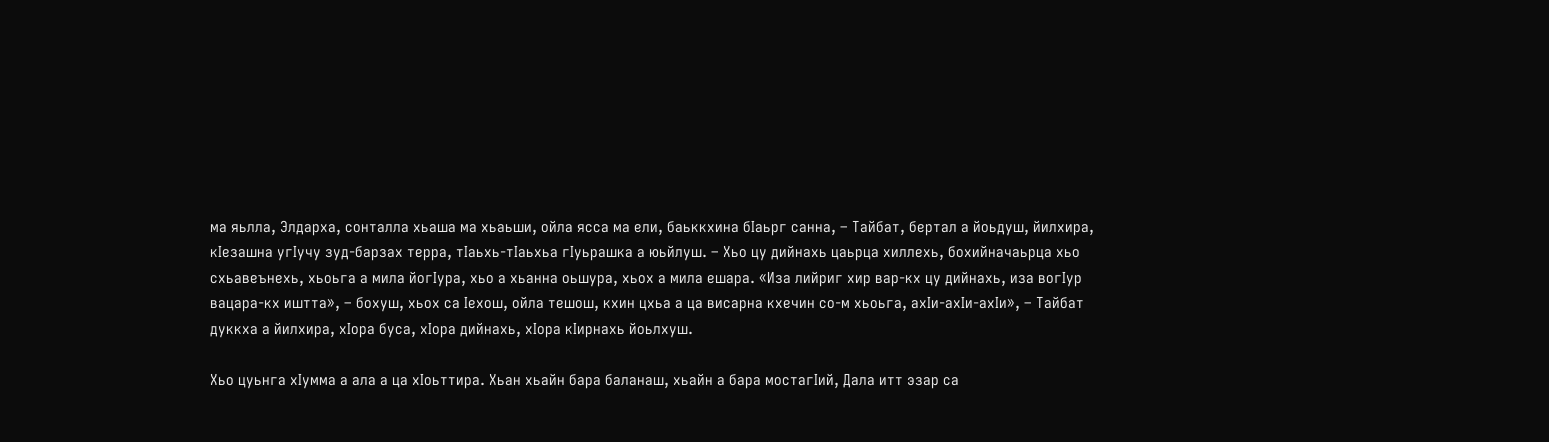ма яьлла, Элдарха, сонталла хьаша ма хьаьши, ойла ясса ма ели, баьккхина бIаьрг санна, – Тайбат, бертал а йоьдуш, йилхира, кIезашна угIучу зуд-барзах терра, тIаьхь-тIаьхьа гIуьрашка а юьйлуш. – Хьо цу дийнахь цаьрца хиллехь, бохийначаьрца хьо схьавеънехь, хьоьга а мила йогIура, хьо а хьанна оьшура, хьох а мила ешара. «Иза лийриг хир вар-кх цу дийнахь, иза вогIур вацара-кх иштта», – бохуш, хьох са Iехош, ойла тешош, кхин цхьа а ца висарна кхечин со-м хьоьга, ахIи-ахIи-ахIи», – Тайбат дуккха а йилхира, хIора буса, хIора дийнахь, хIора кIирнахь йоьлхуш.

Хьо цуьнга хIумма а ала а ца хIоьттира. Хьан хьайн бара баланаш, хьайн а бара мостагIий, Дала итт эзар са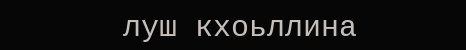луш кхоьллина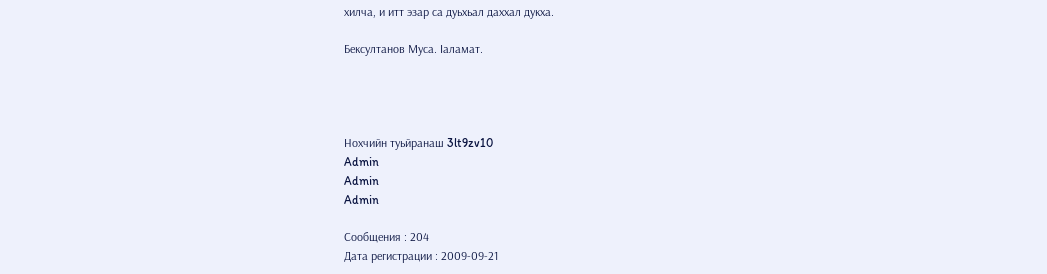хилча, и итт эзар са дуьхьал даххал дукха.

Бексултанов Муса. Iаламат.




Нохчийн туьйранаш 3lt9zv10
Admin
Admin
Admin

Сообщения : 204
Дата регистрации : 2009-09-21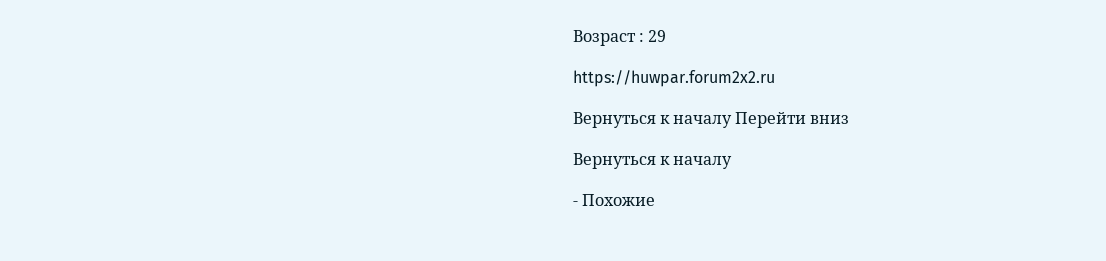Возраст : 29

https://huwpar.forum2x2.ru

Вернуться к началу Перейти вниз

Вернуться к началу

- Похожие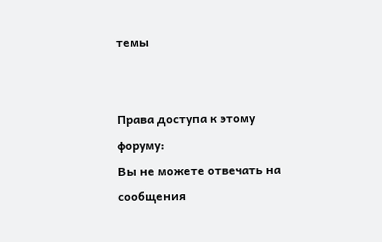темы


Права доступа к этому форуму:
Вы не можете отвечать на сообщения